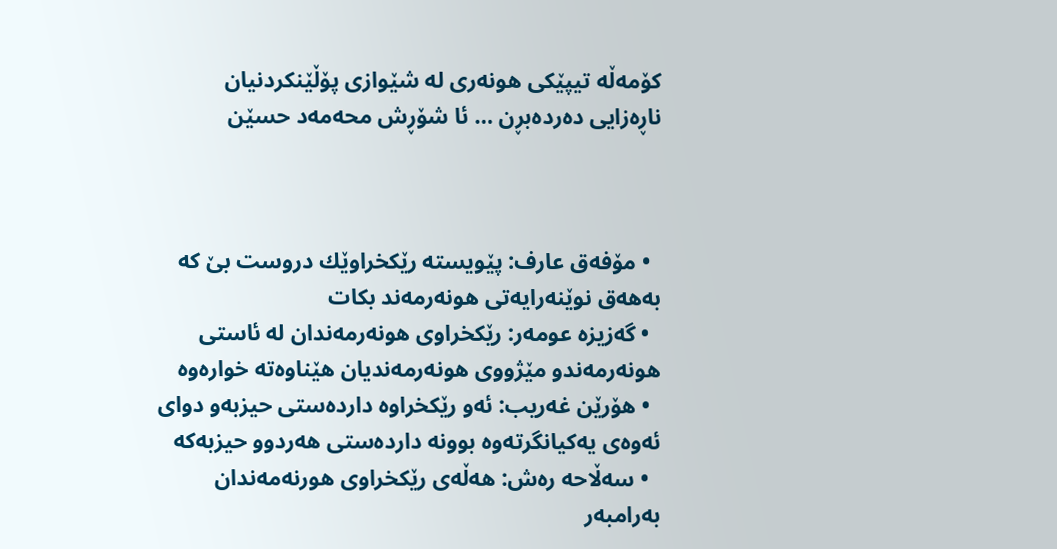كۆمه‌ڵه‌ تیپێكی‌ هونه‌ری‌ له‌ شێوازی‌ پۆڵێنكردنیان ناڕه‌زایی‌ ده‌رده‌بڕن … ئا شۆڕش محه‌مه‌د حسێن



  • مۆفه‌ق عارف: پێویسته‌ رێكخراوێك دروست بێ‌ كه‌ به‌هه‌ق نوێنه‌رایه‌تی‌ هونه‌رمه‌ند بكات
  • گه‌زیزه‌ عومه‌ر: رێكخراوی‌ هونه‌رمه‌ندان له‌ ئاستی‌ هونه‌رمه‌ند‌و مێژووی‌ هونه‌رمه‌ندیان هێناوه‌ته‌ خواره‌وه‌
  • هۆرێن غه‌ریب: ئه‌و رێكخراوه‌ دارده‌ستی‌ حیزبه‌‌و دوای‌ ئه‌وه‌ی‌ یه‌كیانگرته‌وه‌ بوونه‌ دارده‌ستی‌ هه‌ردوو حیزبه‌كه‌
  • سه‌ڵاحه‌ ره‌ش: هه‌ڵه‌ی‌ رێكخراوی‌ هورنه‌مه‌ندان به‌رامبه‌ر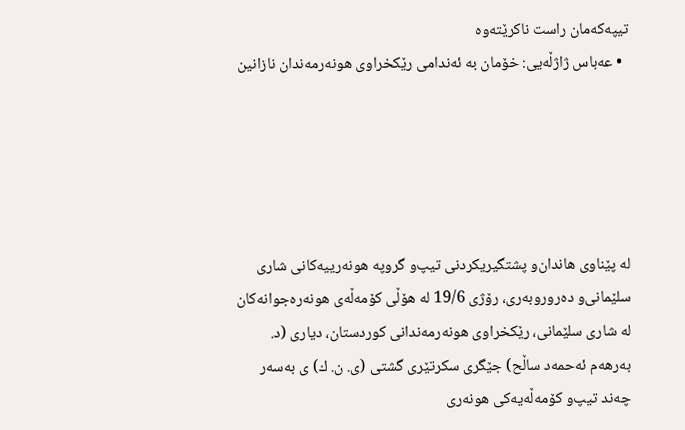تیپه‌كه‌مان راست ناكرێته‌وه‌
  • عه‌باس ژاژڵه‌یی‌: خۆمان به‌ ئه‌ندامی‌ رێكخراوی‌ هونه‌رمه‌ندان نازانین





له‌ پێناوی‌ هاندان‌و پشتگیریكردنی‌ تیپ‌و گروپه‌ هونه‌رییه‌كانی‌ شاری‌ سلێمانی‌‌و ده‌روروبه‌ری‌، رۆژی‌ 19/6 له‌ هۆڵی‌ كۆمه‌ڵه‌ی‌ هونه‌ره‌جوانه‌كان له‌ شاری‌ سلێمانی‌، رێكخراوی‌ هونه‌رمه‌ندانی‌ كوردستان، دیاری‌ (د. به‌رهه‌م ئه‌حمه‌د ساڵح) جێگری‌ سكرتێری‌ گشتی‌ (ی‌. ن. ك) ی‌ به‌سه‌ر چه‌ند تیپ‌و كۆمه‌ڵه‌یه‌كی‌ هونه‌ری‌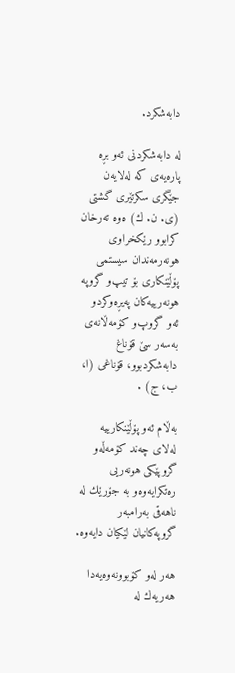دابه‌شكرد.

له‌ دابه‌شكردنی‌ ئه‌و بڕه‌ پاره‌یه‌ی‌ كه‌ له‌لایه‌ن جێگری‌ سكرتێری‌ گشتی‌ (ی‌. ن. ك) ه‌وه‌ ته‌رخان كرابوو رێكخراوی‌ هونه‌رمه‌ندان سیستمی‌ پۆڵێنكاری‌ بۆ تیپ‌و گروپه‌ هونه‌رییه‌كان په‌یڕه‌وكرد‌و ئه‌و گروپ‌و كۆمه‌ڵانه‌ی‌ به‌سه‌ر سێ‌ قۆناغ دابه‌شكردبوو، قۆناغی‌ (ا، ب، ج) .

به‌ڵام ئه‌و پۆڵێنكارییه‌ له‌لای‌ چه‌ند كۆمه‌ڵه‌‌و گروپێكی‌ هونه‌ریی‌ ره‌تكرایه‌وه‌‌و به‌ جۆرێك له‌ ناهه‌قی‌ به‌رامبه‌ر گروپه‌كانیان لێكیان دایه‌وه‌.

هه‌ر له‌و كۆبوونه‌وه‌یه‌دا هه‌ریه‌ك له‌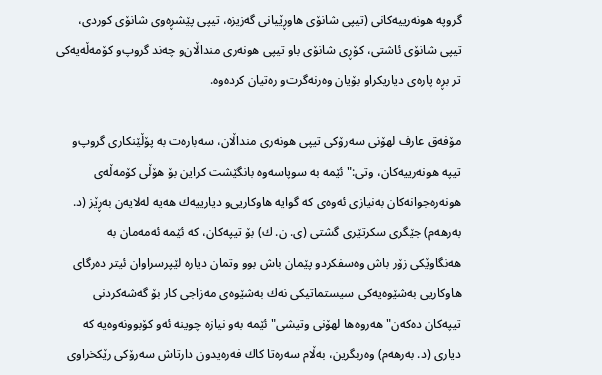گروپه‌ هونه‌رییه‌كانی‌ (تیپی‌ شانۆی‌ هاوڕێیانی‌ گه‌زیزه‌، تیپی‌ پێشڕه‌وی‌ شانۆی‌ كوردی‌، تیپی‌ شانۆی‌ ئاشتی‌، كۆڕی‌ شانۆی‌ با‌و تیپی‌ هونه‌ری‌ منداڵان‌و چه‌ند گروپ‌و كۆمه‌ڵه‌یه‌كی‌ تر بڕه‌ پاره‌ی‌ دیاریكراو بۆیان وه‌رنه‌گرت‌و ره‌تیان كرده‌وه‌.

مۆفه‌ق عارف لهۆنی‌ سه‌رۆكی‌ تیپی‌ هونه‌ری‌ منداڵان، سه‌باره‌ت به‌ پۆڵێنكاری‌ گروپ‌و تیپه‌ هونه‌رییه‌كان، وتی‌:"ئێمه‌ به‌ سوپاسه‌وه‌ بانگێشت كراین بۆ هۆڵی‌ كۆمه‌ڵه‌ی‌ هونه‌ره‌جوانه‌كان به‌نیازی‌ ئه‌وه‌ی‌ كه‌ گوایه‌ هاوكاریی‌‌و دیارییه‌ك هه‌یه‌ له‌لایه‌ن به‌ڕێز (د. به‌رهه‌م) جێگری‌ سكرتێری‌ گشتی‌ (ی‌. ن. ك) بۆ تیپه‌كان، كه‌ ئێمه‌ ئه‌مه‌مان به‌ هه‌نگاوێكی‌ زۆر باش وه‌سفكرد‌و پێمان باش بوو وتمان دیاره‌ لێپرسراوان ئیتر ده‌رگای‌ هاوكاریی‌ به‌شێوه‌یه‌كی‌ سیستماتیكی‌ نه‌ك به‌شێوه‌ی‌ مه‌زاجی‌ كار بۆ گه‌شه‌كردنی‌ تیپه‌كان ده‌كه‌ن" هه‌روه‌ها لهۆنی‌ وتیشی‌" ئێمه‌ به‌و نیازه‌ چوینه‌ ئه‌و كۆبوونه‌وه‌یه‌ كه‌ دیاری‌ (د. به‌رهه‌م) وه‌ربگرین، به‌ڵام سه‌ره‌تا كاك فه‌ره‌یدون دارتاش سه‌رۆكی‌ رێكخراوی‌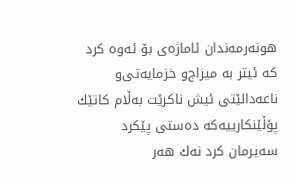هونه‌رمه‌ندان ئاماژه‌ی‌ بۆ ئه‌وه‌ كرد كه‌ ئیتر به‌ میزاج‌و خزمایه‌تی‌‌و ناعه‌دالێتی‌ ئیش ناكرێت به‌ڵام كاتێك پۆڵێنكارییه‌كه‌ ده‌ستی‌ پێكرد سه‌یرمان كرد نه‌ك هه‌ر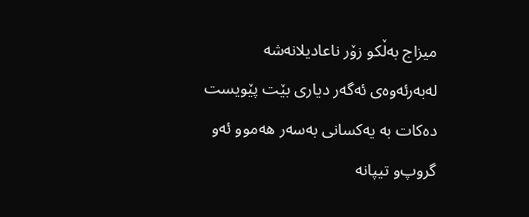میزاج به‌ڵكو زۆر ناعادیلانه‌شه‌ له‌به‌رئه‌وه‌ی‌ ئه‌گه‌ر دیاری‌ بێت پێویست ده‌كات به‌ یه‌كسانی‌ به‌سه‌ر هه‌موو ئه‌و گروپ‌و تیپانه‌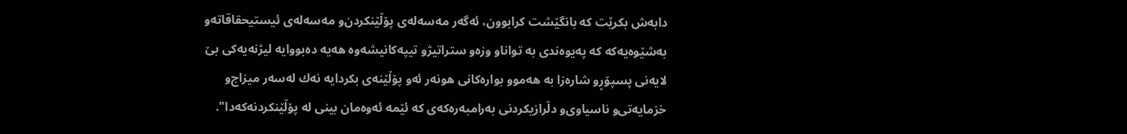دابه‌ش بكرێت كه‌ بانگێشت كرابوون، ئه‌گه‌ر مه‌سه‌له‌ی‌ پۆڵێنكردن‌و مه‌سه‌له‌ی‌ ئیستیحقاقاته‌‌و به‌شێوه‌یه‌كه‌ كه‌ په‌یوه‌ندی‌ به‌ توانا‌و وزه‌‌و ستراتیژ‌و تیپه‌كانیشه‌وه‌ هه‌یه‌ ده‌بووایه‌ لیژنه‌یه‌كی‌ بێ‌ لایه‌نی‌ پسپۆڕ‌و شاره‌زا به‌ هه‌موو بواره‌كانی‌ هونه‌ر ئه‌و پۆڵێنه‌ی‌ بكردایه‌ نه‌ك له‌سه‌ر میزاج‌و خزمایه‌تی‌‌و ناسیاوی‌‌و دڵرازیكردنی‌ به‌رامبه‌ره‌كه‌ی‌ كه‌ ئێمه‌ ئه‌وه‌مان بینی‌ له‌ پۆڵێنكردنه‌كه‌دا".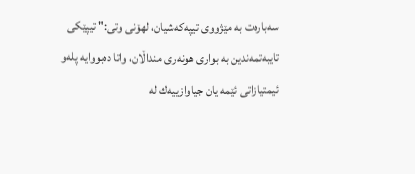سه‌باره‌ت به‌ مێژووی‌ تیپه‌كه‌شیان، لهۆنی‌ وتی‌:" تیپێكی‌ تایبه‌تمه‌ندین به‌ بواری‌ هونه‌ری‌ منداڵان، واتا ده‌بووایه‌ پله‌‌و ئیمتیازاتی‌ ئێمه‌ یان جیاوازییه‌ك له‌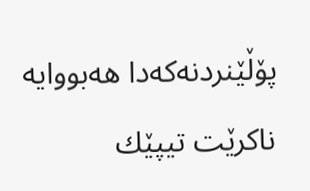پۆڵێنردنه‌كه‌دا هه‌بووایه‌ ناكرێت تیپێك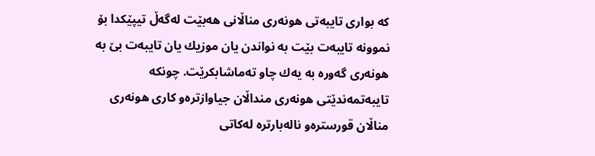كه‌ بواری‌ تایبه‌تی‌ هونه‌ری‌ مناڵانی‌ هه‌بێت له‌گه‌ڵ تیپێكدا بۆ نموونه‌ تایبه‌ت بێت به‌ نواندن یان موزیك یان تایبه‌ت بێ‌ به‌ هونه‌ری‌ گه‌وره‌ به‌ یه‌ك چاو ته‌ماشابكرێت. چونكه‌ تایبه‌تمه‌ندێتی‌ هونه‌ری‌ منداڵان جیاوازتره‌‌و كاری‌ هونه‌ری‌ مناڵان قورستره‌‌و ناله‌بارتره‌ له‌كاتی‌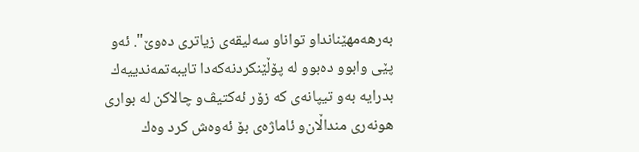به‌رهه‌مهێناندا‌و توانا‌و سه‌لیقه‌ی‌ زیاتری‌ ده‌وێ‌". ئه‌و پێی‌ وابوو ده‌بوو له‌ پۆڵێنكردنه‌كه‌دا تایبه‌تمه‌ندییه‌ك بدرایه‌ به‌و تیپانه‌ی‌ كه‌ زۆر ئه‌كتیڤ‌و چالاكن له‌ بواری‌ هونه‌ری‌ منداڵان‌و ئاماژه‌ی‌ بۆ ئه‌وه‌ش كرد وه‌ك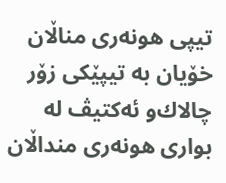تیپی‌ هونه‌ری‌ مناڵان خۆیان به‌ تیپێكی‌ زۆر چالاك‌و ئه‌كتیڤ له‌ بواری‌ هونه‌ری‌ منداڵان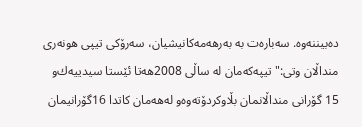ده‌بیننه‌وه‌. سه‌باره‌ت به‌ به‌رهه‌مه‌كانیشیان، سه‌رۆكی‌ تیپی‌ هونه‌ری‌ منداڵان وتی‌:"تیپه‌كه‌مان له‌ ساڵی‌ 2008هه‌تا ئێستا سیدییه‌ك‌و 15 گۆرانی‌ منداڵانمان بڵاوكردۆته‌وه‌‌و له‌هه‌مان كاتدا 16گۆرانیمان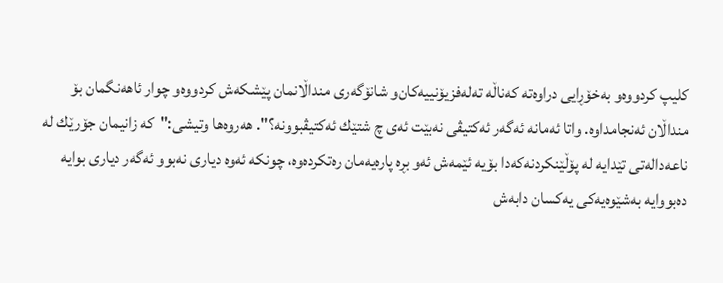كلیپ كردووه‌‌و به‌خۆڕایی‌ دراوه‌ته‌ كه‌ناڵه‌ ته‌له‌فزیۆنییه‌كان‌و شانۆگه‌ری‌ منداڵانمان پێشكه‌ش كردووه‌‌و چوار ئاهه‌نگمان بۆ منداڵان ئه‌نجامداوه‌. واتا ئه‌مانه‌ ئه‌گه‌ر ئه‌كتیڤی‌ نه‌بێت ئه‌ی‌ چ شتێك ئه‌كتیڤبوونه‌؟". هه‌روه‌ها وتیشی‌:"كه‌ زانیمان جۆرێك له‌ ناعه‌داله‌تی‌ تێدایه‌ له‌ پۆڵێنكردنه‌كه‌دا بۆیه‌ ئێمه‌ش ئه‌و بڕه‌ پاره‌یه‌مان ره‌تكرده‌وه‌، چونكه‌ ئه‌وه‌ دیاری‌ نه‌بوو ئه‌گه‌ر دیاری‌ بوایه‌ ده‌بووایه‌ به‌شێوه‌یه‌كی‌ یه‌كسان دابه‌ش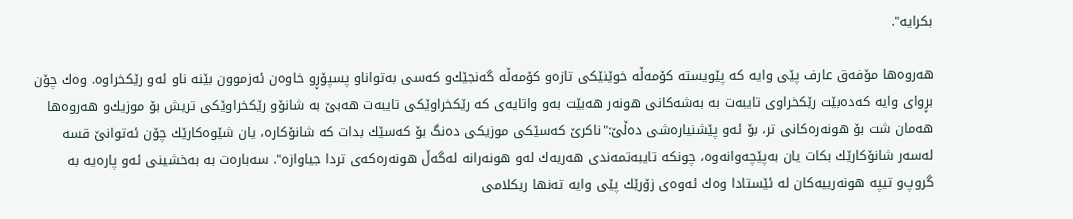بكرایه‌".

هه‌روه‌ها مۆفه‌ق عارف پێی‌ وایه‌ كه‌ پێویسته‌ كۆمه‌ڵه‌ خوێنێكی‌ تازه‌‌و كۆمه‌ڵه‌ گه‌نجێك‌و كه‌سی‌ به‌توانا‌و پسپۆڕ‌و خاوه‌ن ئه‌زموون بێنه‌ ناو ئه‌و رێكخراوه‌. وه‌ك چۆن بڕوای‌ وایه‌ كه‌ده‌بێت رێكخراوی‌ تایبه‌ت به‌ به‌شه‌كانی‌ هونه‌ر هه‌بێت به‌و واتایه‌ی‌ كه‌ رێكخراوێكی‌ تایبه‌ت هه‌بێ‌ به‌ شانۆ‌و رێكخراوێكی‌ تریش بۆ موزیك‌و هه‌روه‌ها هه‌مان شت بۆ هونه‌ره‌كانی‌ تر، بۆ ئه‌و پێشنیاره‌شی‌ ده‌ڵێ‌:"ناكرێ‌ كه‌سێكی‌ موزیكی‌ ده‌نگ بۆ كه‌سێك بدات كه‌ شانۆكاره‌، یان شێوه‌كارێك چۆن ئه‌توانێ‌ قسه‌ له‌سه‌ر شانۆكارێك بكات یان به‌پێچه‌وانه‌وه‌، چونكه‌ تایبه‌تمه‌ندی‌ هه‌ریه‌ك له‌و هونه‌رانه‌ له‌گه‌ڵ هونه‌ره‌كه‌ی‌ تردا جیاوازه‌". سه‌باره‌ت به‌ به‌خشینی‌ ئه‌و پاره‌یه‌ به‌ گروپ‌و تیپه‌ هونه‌رییه‌كان له‌ ئێستادا وه‌ك ئه‌وه‌ی‌ زۆرێك پێی‌ وایه‌ ته‌نها ریكلامی‌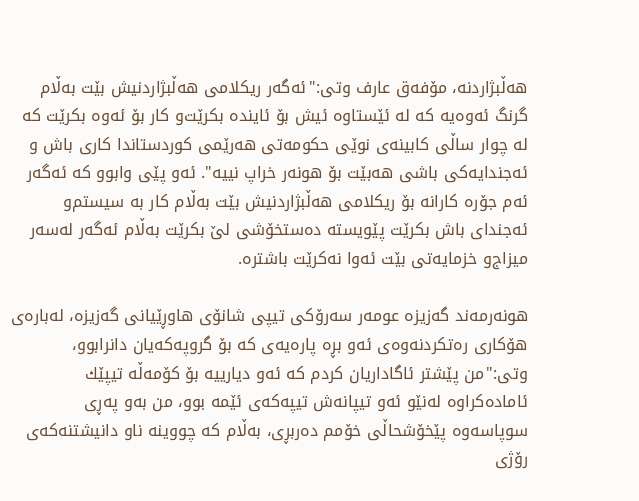هه‌ڵبژاردنه‌، مۆفه‌ق عارف وتی‌:"ئه‌گه‌ر ریكلامی‌ هه‌ڵبژاردنیش بێت به‌ڵام گرنگ ئه‌وه‌یه‌ كه‌ له‌ ئێستاوه‌ ئیش بۆ ئاینده‌ بكرێت‌و كار بۆ ئه‌وه‌ بكرێت كه‌ له‌ چوار ساڵی‌ كابینه‌ی‌ نوێی‌ حكومه‌تی‌ هه‌رێمی‌ كوردستاندا كاری‌ باش ‌و ئه‌جندایه‌كی‌ باشی‌ هه‌بێت بۆ هونه‌ر خراپ نییه‌". ئه‌و پێی‌ وابوو كه‌ ئه‌گه‌ر ئه‌م جۆره‌ كارانه‌ بۆ ریكلامی‌ هه‌ڵبژاردنیش بێت به‌ڵام كار به‌ سیستم‌و ئه‌جندای‌ باش بكرێت پێویسته‌ ده‌ستخۆشی‌ لێ‌ بكرێت به‌ڵام ئه‌گه‌ر له‌سه‌ر میزاج‌و خزمایه‌تی‌ بێت ئه‌وا نه‌كرێت باشتره‌.

هونه‌رمه‌ند گه‌زیزه‌ عومه‌ر سه‌رۆكی‌ تیپی‌ شانۆی‌ هاوڕێیانی‌ گه‌زیزه‌، له‌باره‌ی‌ هۆكاری‌ ره‌تكردنه‌وه‌ی‌ ئه‌و بڕه‌ پاره‌یه‌ی‌ كه‌ بۆ گروپه‌كه‌یان دانرابوو، وتی‌:"من پێشتر ئاگاداریان كردم كه‌ ئه‌و دیارییه‌ بۆ كۆمه‌ڵه‌ تیپێك ئاماده‌كراوه‌ له‌نێو ئه‌و تیپانه‌ش تیپه‌كه‌ی‌ ئێمه‌ بوو، من به‌و په‌ڕی‌ سوپاسه‌وه‌ پێخۆشحاڵی‌ خۆمم ده‌ربڕی‌، به‌ڵام كه‌ چووینه‌ ناو دانیشتنه‌كه‌ی‌ رۆژی‌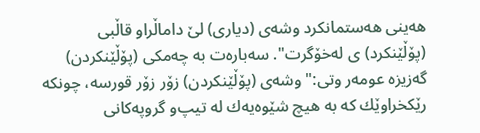هه‌ینی‌ هه‌ستمانكرد وشه‌ی‌ (دیاری‌) لێ‌ داماڵرا‌و قاڵبی‌ (پۆڵێنكرد) ی‌ له‌خۆگرت". سه‌باره‌ت به‌ چه‌مكی‌ (پۆڵێنكردن) گه‌زیزه‌ عومه‌ر وتی‌:" وشه‌ی‌ (پۆڵێنكردن) زۆر زۆر قورسه‌، چونكه‌ رێكخراوێك كه‌ به‌ هیچ شێوه‌یه‌ك له‌ تیپ‌و گروپه‌كانی‌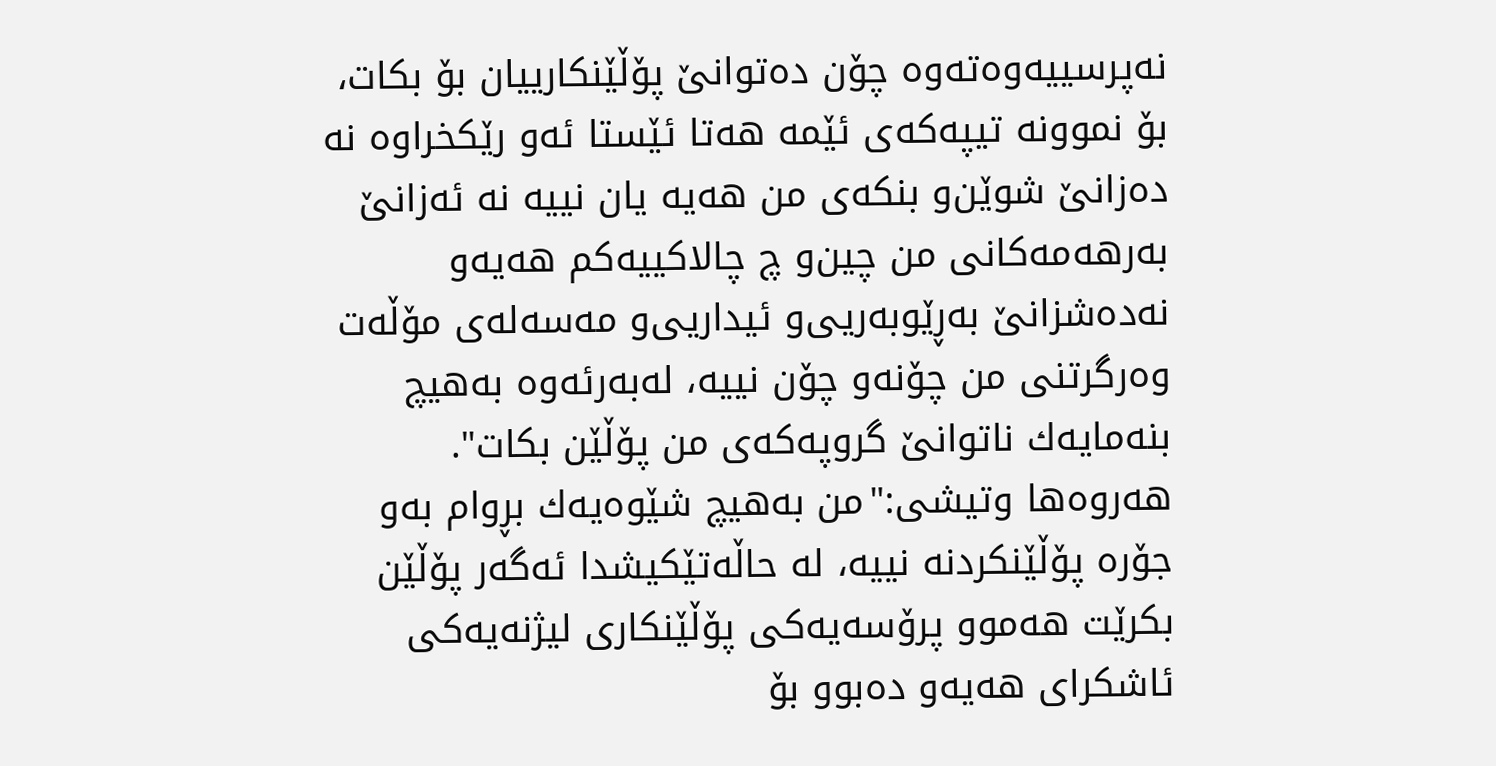نه‌پرسییه‌وه‌ته‌وه‌ چۆن ده‌توانێ‌ پۆڵێنكارییان بۆ بكات، بۆ نموونه‌ تیپه‌كه‌ی‌ ئێمه‌ هه‌تا ئێستا ئه‌و رێكخراوه‌ نه‌ ده‌زانێ‌ شوێن‌و بنكه‌ی‌ من هه‌یه‌ یان نییه‌ نه‌ ئه‌زانێ‌ به‌رهه‌مه‌كانی‌ من چین‌و چ چالاكییه‌كم هه‌یه‌‌و نه‌ده‌شزانێ‌ به‌ڕێوبه‌ریی‌‌و ئیداریی‌‌و مه‌سه‌له‌ی‌ مۆڵه‌ت وه‌رگرتنی‌ من چۆنه‌‌و چۆن نییه‌، له‌به‌رئه‌وه‌ به‌هیچ بنه‌مایه‌ك ناتوانێ‌ گروپه‌كه‌ی‌ من پۆڵێن بكات". هه‌روه‌ها وتیشی‌:"من به‌هیچ شێوه‌یه‌ك بڕوام به‌و جۆره‌ پۆڵێنكردنه‌ نییه‌، له‌ حاڵه‌تێكیشدا ئه‌گه‌ر پۆڵێن بكرێت هه‌موو پرۆسه‌یه‌كی‌ پۆڵێنكاری‌ لیژنه‌یه‌كی‌ ئاشكرای‌ هه‌یه‌‌و ده‌بوو بۆ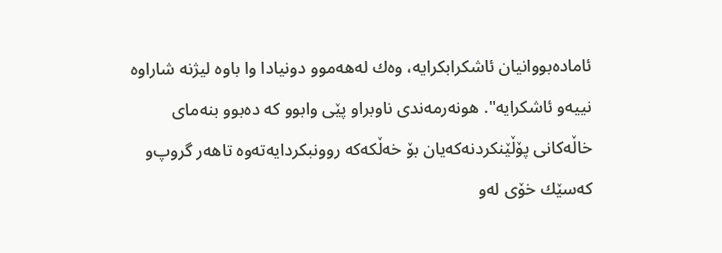ئاماده‌بووانیان ئاشكرابكرایه‌، وه‌ك له‌هه‌موو دونیادا وا باوه‌ لیژنه‌ شاراوه‌ نییه‌‌و ئاشكرایه‌". هونه‌رمه‌ندی‌ ناوبراو پێی‌ وابوو كه‌ ده‌بوو بنه‌مای‌ خاڵه‌كانی‌ پۆڵێنكردنه‌كه‌یان بۆ خه‌ڵكه‌كه‌ روونبكردایه‌ته‌وه‌ تاهه‌ر گروپ‌و كه‌سێك خۆی‌ له‌و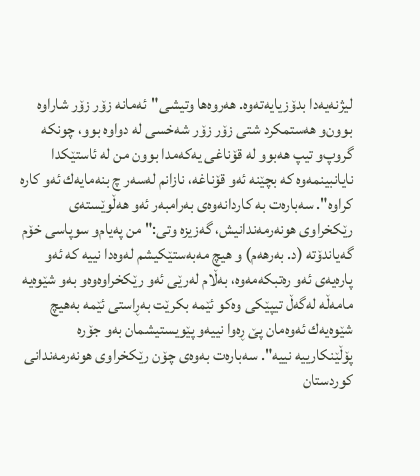لیژنه‌یه‌دا بدۆزیایه‌ته‌وه‌. هه‌روه‌ها وتیشی‌"ئه‌مانه‌ زۆر زۆر شاراوه‌ بوون‌و هه‌ستمكرد شتی‌ زۆر زۆر شه‌خسی‌ له‌ دواوه‌ بوو، چونكه‌ گروپ‌و تیپ هه‌بوو له‌ قۆناغی‌ یه‌كه‌مدا بوون من له‌ ئاستێكدا نایانبینمه‌وه‌ كه‌ بچێنه‌ ئه‌و قۆناغه‌، نازانم له‌سه‌ر چ بنه‌مایه‌ك ئه‌و كاره‌ كراوه‌". سه‌باره‌ت به‌ كاردانه‌وه‌ی‌ به‌رامبه‌ر ئه‌و هه‌ڵوێسته‌ی‌ رێكخراوی‌ هونه‌رمه‌ندانیش، گه‌زیزه‌ وتی‌:" من په‌یام‌و سوپاسی‌ خۆم گه‌یاندۆته‌ (د. به‌رهه‌م) و هیچ مه‌به‌ستێكیشم له‌وه‌دا نییه‌ كه‌ ئه‌و پاره‌یه‌ی‌ ئه‌و ره‌تبكه‌مه‌وه‌، به‌ڵام له‌رێی‌ ئه‌و رێكخراوه‌وه‌‌و به‌و شێوه‌یه‌ مامه‌ڵه‌ له‌گه‌ڵ تیپێكی‌ وه‌كو ئێمه‌ بكرێت به‌ڕاستی‌ ئێمه‌ به‌هیچ شێوه‌یه‌ك ئه‌وه‌مان پێ‌ ڕه‌وا نییه‌‌و پێویستیشمان به‌و جۆره‌ پۆڵێنكارییه‌ نییه‌". سه‌باره‌ت به‌وه‌ی‌ چۆن رێكخراوی‌ هونه‌رمه‌ندانی‌ كوردستان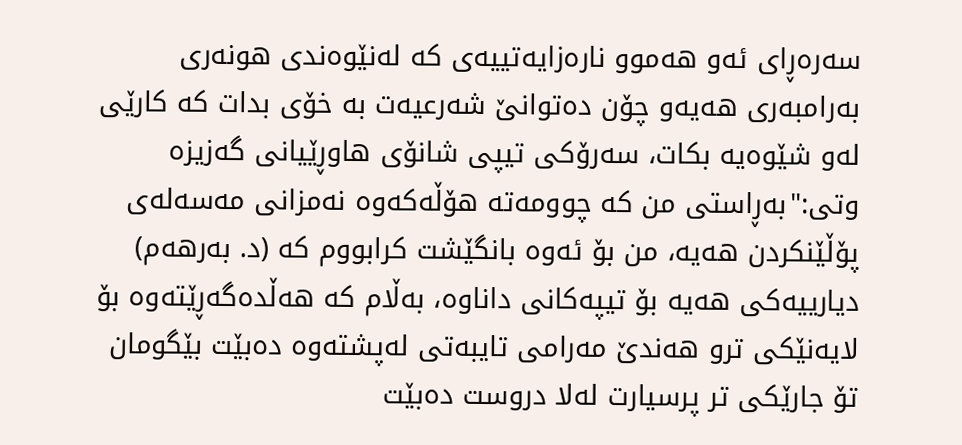سه‌ره‌ڕای‌ ئه‌و هه‌موو ناره‌زایه‌تییه‌ی‌ كه‌ له‌نێوه‌ندی‌ هونه‌ری‌ به‌رامبه‌ری‌ هه‌یه‌‌و چۆن ده‌توانێ‌ شه‌رعیه‌ت به‌ خۆی‌ بدات كه‌ كارێی‌ له‌و شێوه‌یه‌ بكات، سه‌رۆكی‌ تیپی‌ شانۆی‌ هاوڕێیانی‌ گه‌زیزه‌ وتی‌:"به‌ڕاستی‌ من كه‌ چوومه‌ته‌ هۆڵه‌كه‌وه‌ نه‌مزانی‌ مه‌سه‌له‌ی‌ پۆڵێنكردن هه‌یه‌، من بۆ ئه‌وه‌ بانگێشت كرابووم كه‌ (د. به‌رهه‌م) دیارییه‌كی‌ هه‌یه‌ بۆ تیپه‌كانی‌ داناوه‌، به‌ڵام كه‌ هه‌ڵده‌گه‌ڕێته‌وه‌ بۆ لایه‌نێكی‌ تر‌و هه‌ندێ‌ مه‌رامی‌ تایبه‌تی‌ له‌پشته‌وه‌ ده‌بێت بێگومان تۆ جارێكی‌ تر پرسیارت له‌لا دروست ده‌بێت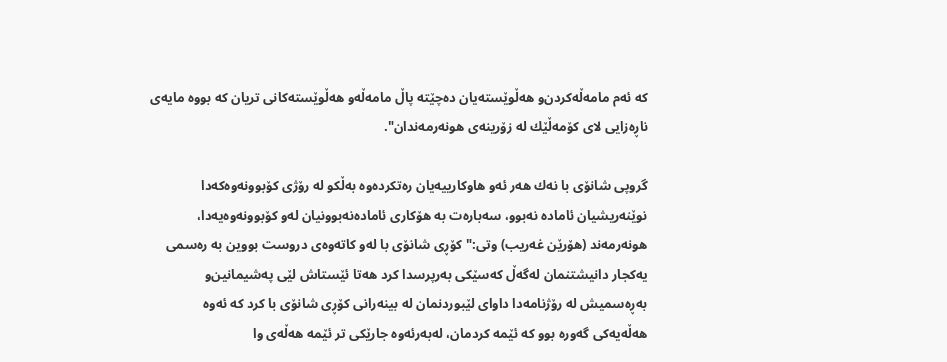كه‌ ئه‌م مامه‌ڵه‌كردن‌و هه‌ڵوێسته‌یان ده‌چێته‌ پاڵ مامه‌ڵه‌‌و هه‌ڵوێسته‌كانی‌ تریان كه‌ بووه‌ مایه‌ی‌ ناڕه‌زایی‌ لای‌ كۆمه‌ڵێك له‌ زۆرینه‌ی‌ هونه‌رمه‌ندان".

گروپی‌ شانۆی‌ با نه‌ك هه‌ر ئه‌و هاوكارییه‌یان ره‌تكرده‌وه‌ به‌ڵكو له‌ رۆژی‌ كۆبوونه‌وه‌كه‌دا نوێنه‌ریشیان ئاماده‌ نه‌بوو، سه‌باره‌ت به‌ هۆكاری‌ ئاماده‌نه‌بوونیان له‌و كۆبوونه‌وه‌یه‌دا، هونه‌رمه‌ند (هۆرێن غه‌ریب) وتی‌:"كۆڕی‌ شانۆی‌ با له‌و كاته‌وه‌ی‌ دروست بووین به‌ ره‌سمی‌ یه‌كجار دانیشتنمان له‌گه‌ڵ كه‌سێكی‌ به‌رپرسدا كرد هه‌تا ئێستاش لێی‌ په‌شیمانین‌و به‌ڕه‌سمیش له‌ رۆژنامه‌دا داوای‌ لێبوردنمان له‌ بینه‌رانی‌ كۆڕی‌ شانۆی‌ با كرد كه‌ ئه‌وه‌ هه‌ڵه‌یه‌كی‌ گه‌وره‌ بوو كه‌ ئێمه‌ كردمان، له‌به‌رئه‌وه‌ جارێكی‌ تر ئێمه‌ هه‌ڵه‌ی‌ وا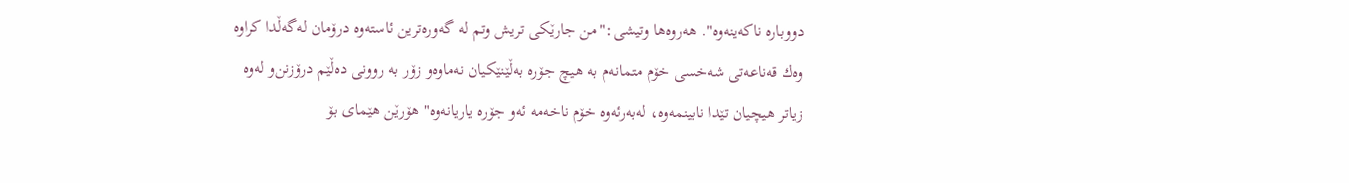دووباره‌ ناكه‌ینه‌وه‌". هه‌روه‌ها وتیشی‌:"من جارێكی‌ تریش وتم له‌ گه‌وره‌ترین ئاسته‌وه‌ درۆمان له‌گه‌ڵدا كراوه‌ وه‌ك قه‌ناعه‌تی‌ شه‌خسی‌ خۆم متمانه‌م به‌ هیچ جۆره‌ به‌ڵێنێكیان نه‌ماوه‌‌و زۆر به‌ روونی‌ ده‌ڵێم درۆزنن‌و له‌وه‌ زیاتر هیچیان تێدا نابینمه‌وه‌، له‌به‌رئه‌وه‌ خۆم ناخه‌مه‌ ئه‌و جۆره‌ یاریانه‌وه‌" هۆرێن هێمای‌ بۆ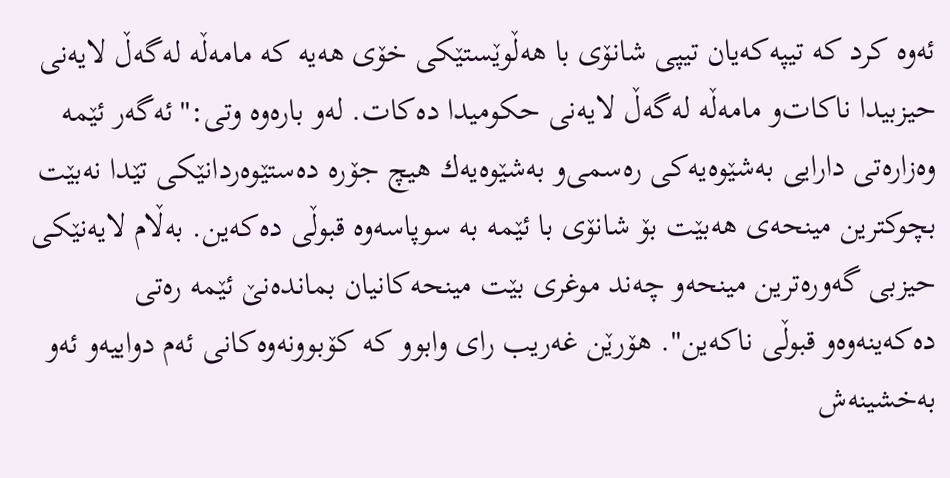ئه‌وه‌ كرد كه‌ تیپه‌كه‌یان تیپی‌ شانۆی‌ با هه‌ڵوێستێكی‌ خۆی‌ هه‌یه‌ كه‌ مامه‌ڵه‌ له‌گه‌ڵ لایه‌نی‌ حیزبیدا ناكات‌و مامه‌ڵه‌ له‌گه‌ڵ لایه‌نی‌ حكومیدا ده‌كات. له‌و باره‌وه‌ وتی‌:"ئه‌گه‌ر ئێمه‌ وه‌زاره‌تی‌ دارایی‌ به‌شێوه‌یه‌كی‌ ره‌سمی‌‌و به‌شێوه‌یه‌ك هیچ جۆره‌ ده‌ستێوه‌ردانێكی‌ تێدا نه‌بێت بچوكترین مینحه‌ی‌ هه‌بێت بۆ شانۆی‌ با ئێمه‌ به‌ سوپاسه‌وه‌ قبوڵی‌ ده‌كه‌ین. به‌ڵام لایه‌نێكی‌ حیزبی‌ گه‌وره‌ترین مینحه‌‌و چه‌ند موغری‌ بێت مینحه‌كانیان بمانده‌نێ‌ ئێمه‌ ره‌تی‌ ده‌كه‌ینه‌وه‌‌و قبوڵی‌ ناكه‌ین". هۆرێن غه‌ریب رای‌ وابوو كه‌ كۆبوونه‌وه‌كانی‌ ئه‌م دواییه‌‌و ئه‌و به‌خشینه‌ش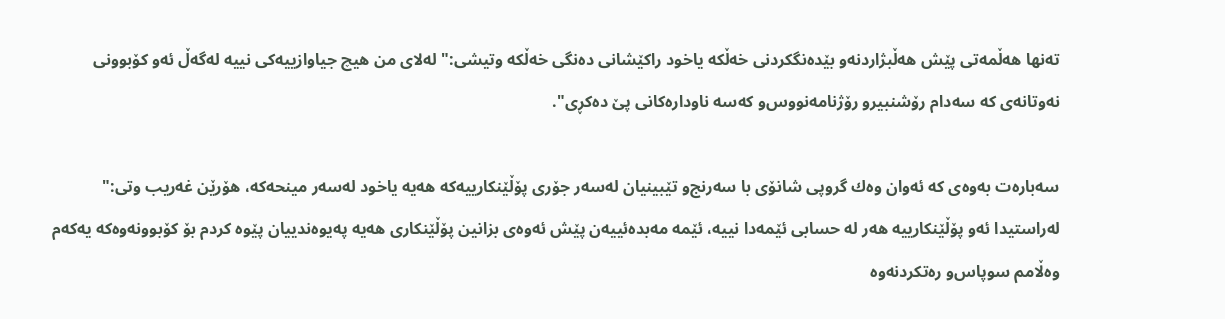ته‌نها هه‌ڵمه‌تی‌ پێش هه‌ڵبژاردنه‌‌و بێده‌نگكردنی‌ خه‌ڵكه‌ یاخود راكێشانی‌ ده‌نگی‌ خه‌ڵكه‌ وتیشی‌:" له‌لای‌ من هیچ جیاوازییه‌كی‌ نییه‌ له‌گه‌ڵ ئه‌و كۆبوونی‌ نه‌وتانه‌ی‌ كه‌ سه‌دام رۆشنبیر‌و رۆژنامه‌نووس‌و كه‌سه‌ ناوداره‌كانی‌ پێ‌ ده‌كڕی‌".

سه‌باره‌ت به‌وه‌ی‌ كه‌ ئه‌وان وه‌ك گروپی‌ شانۆی‌ با سه‌رنج‌و تێبینیان له‌سه‌ر جۆری‌ پۆڵێنكارییه‌كه‌ هه‌یه‌ یاخود له‌سه‌ر مینحه‌كه‌، هۆرێن غه‌ریب وتی‌:" له‌راستیدا ئه‌و پۆڵێنكارییه‌ هه‌ر له‌ حسابی‌ ئێمه‌دا نییه‌، ئێمه‌ مه‌بده‌ئییه‌ن پێش ئه‌وه‌ی‌ بزانین پۆڵێنكاری‌ هه‌یه‌ په‌یوه‌ندییان پێوه‌ كردم بۆ كۆبوونه‌وه‌كه‌ یه‌كه‌م وه‌ڵامم سوپاس‌و ره‌تكردنه‌وه‌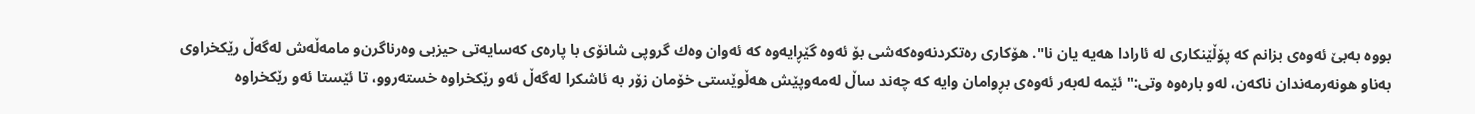بووه‌ به‌بێ‌ ئه‌وه‌ی‌ بزانم كه‌ پۆڵێنكاری‌ له‌ ئارادا هه‌یه‌ یان نا". هۆكاری‌ ره‌تكردنه‌وه‌كه‌شی‌ بۆ ئه‌وه‌ گێڕایه‌وه‌ كه‌ ئه‌وان وه‌ك گروپی‌ شانۆی‌ با پاره‌ی‌ كه‌سایه‌تی‌ حیزبی‌ وه‌رناگرن‌و مامه‌ڵه‌ش له‌گه‌ڵ رێكخراوی‌ به‌ناو هونه‌رمه‌ندان ناكه‌ن، له‌و باره‌وه‌ وتی‌:" ئێمه‌ له‌به‌ر ئه‌وه‌ی‌ بڕوامان وایه‌ كه‌ چه‌ند ساڵ له‌مه‌وپێش هه‌ڵوێستی‌ خۆمان زۆر به‌ ئاشكرا له‌گه‌ڵ ئه‌و رێكخراوه‌ خسته‌روو، تا ئێستا ئه‌و رێكخراوه‌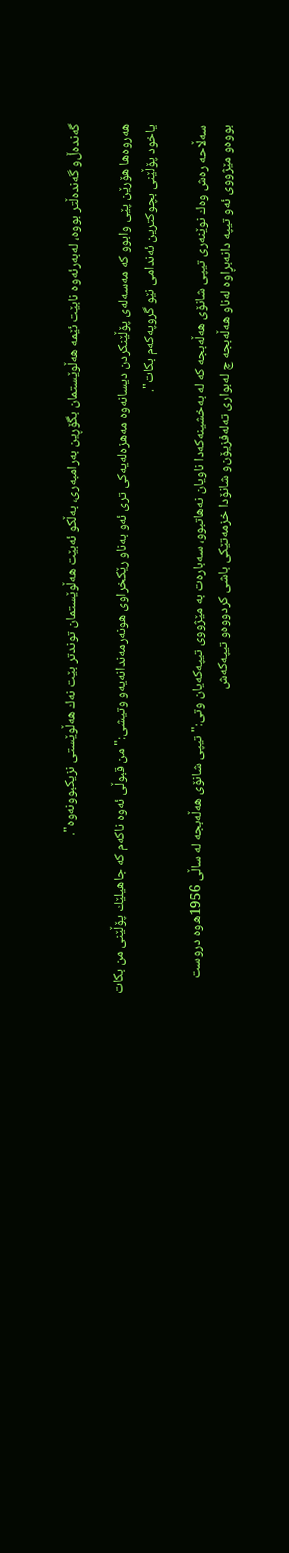گه‌نده‌ڵ‌و گه‌نده‌ڵتر بووه‌، له‌به‌رئه‌وه‌ نابێت ئێمه‌ هه‌ڵوێستمان بگۆڕین به‌رامبه‌ری‌، به‌ڵكو ئه‌بێت هه‌ڵوێستمان توندتر بێت نه‌ك هه‌ڵوێستی‌ نزیكبوونه‌وه‌".

هه‌روه‌ها هۆرێن پێی‌ وابوو كه‌ مه‌سه‌له‌ی‌ پۆڵێنكردن دیسانه‌وه‌ مه‌هزه‌له‌یه‌كی‌ تری‌ ئه‌و به‌ناو رێكخراوی‌ هونه‌رمه‌ندانه‌یه‌‌و وتیشی‌:" من قبوڵی‌ ئه‌وه‌ ناكه‌م كه‌ جاهیلێك پۆڵێنی‌ من بكات یاخود پۆڵێنی‌ بچوكترین ئه‌ندامی‌ نێو گروپه‌كه‌م بكات".

سه‌ڵاحه‌ ره‌ش وه‌ك نوێنه‌ری‌ تیپی‌ شانۆی‌ هه‌ڵه‌بجه‌ كه‌ له‌ به‌خشینه‌كه‌دا ناویان نه‌هاتبوو، سه‌باره‌ت به‌ مێژووی‌ تیپه‌كه‌یان وتی‌:" تیپی‌ شانۆی‌ هه‌ڵه‌بجه‌ له‌ ساڵی‌ 1956ه‌وه‌ دروست بووه‌‌و مێژووی‌ ئه‌و تیپه‌ دانه‌بڕاوه‌ له‌ناو هه‌ڵه‌بجه‌ چ له‌بواری‌ ته‌له‌فزیۆن‌و شانۆدا خزمه‌تێكی‌ باشی‌ كردووه‌‌و تیپه‌كه‌ش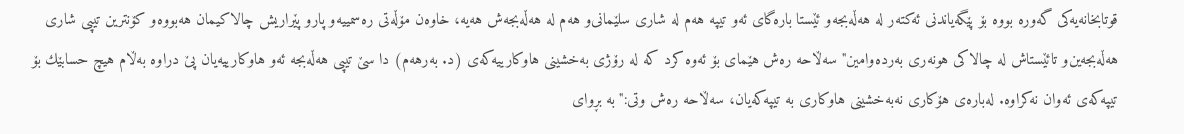قوتابخانه‌یه‌كی‌ گه‌وره‌ بووه‌ بۆ پێگه‌یاندنی‌ ئه‌كته‌ر له‌ هه‌ڵه‌بجه‌‌و ئێستا باره‌گای‌ ئه‌و تیپه‌ هه‌م له‌ شاری‌ سلێمانی‌‌و هه‌م له‌ هه‌ڵه‌بجه‌ش هه‌یه‌، خاوه‌ن مۆڵه‌تی‌ ره‌سمییه‌‌و پار‌و پێراریش چالاكیمان هه‌بووه‌‌و كۆنترین تیپی‌ شاری‌ هه‌ڵه‌بجه‌ین‌و تائێستاش له‌ چالاكی‌ هونه‌ری‌ به‌رده‌وامین" سه‌ڵاحه‌ ره‌ش هێمای‌ بۆ ئه‌وه‌ كرد كه‌ له‌ رۆژی‌ به‌خشینی‌ هاوكارییه‌كه‌ی‌ (د. به‌رهه‌م) دا سێ‌ تیپی‌ هه‌ڵه‌بجه‌ ئه‌و هاوكارییه‌یان پێ‌ دراوه‌ به‌ڵام هیچ حسابێك بۆ تیپه‌كه‌ی‌ ئه‌وان نه‌كراوه‌. له‌باره‌ی‌ هۆكاری‌ نه‌به‌خشینی‌ هاوكاری‌ به‌ تیپه‌كه‌یان، سه‌ڵاحه‌ ره‌ش وتی‌:"به‌ بڕوای‌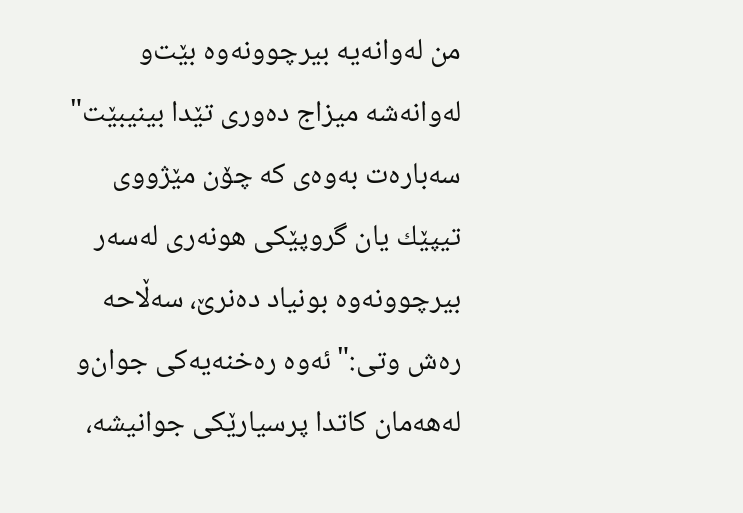من له‌وانه‌یه‌ بیرچوونه‌وه‌ بێت‌و له‌وانه‌شه‌ میزاج ده‌وری‌ تێدا بینیبێت" سه‌باره‌ت به‌وه‌ی‌ كه‌ چۆن مێژووی‌ تیپێك یان گروپێكی‌ هونه‌ری‌ له‌سه‌ر بیرچوونه‌وه‌ بونیاد ده‌نرێ‌، سه‌ڵاحه‌ ره‌ش وتی‌:"ئه‌وه‌ ره‌خنه‌یه‌كی‌ جوان‌و له‌هه‌مان كاتدا پرسیارێكی‌ جوانیشه‌،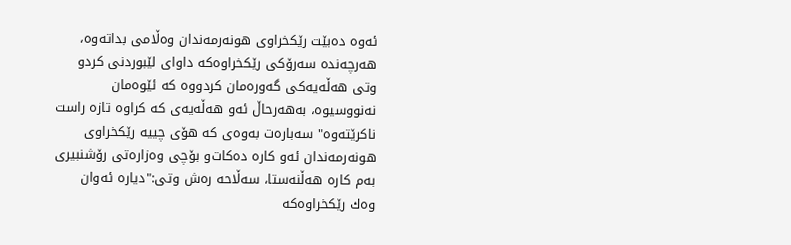ئه‌وه‌ ده‌بێت رێكخراوی‌ هونه‌رمه‌ندان وه‌ڵامی‌ بداته‌وه‌، هه‌رچه‌نده‌ سه‌رۆكی‌ رێكخراوه‌كه‌ داوای‌ لێبوردنی‌ كرد‌و وتی‌ هه‌ڵه‌یه‌كی‌ گه‌وره‌مان كردووه‌ كه‌ ئێوه‌مان نه‌نووسیوه‌، به‌هه‌رحاڵ ئه‌و هه‌ڵه‌یه‌ی‌ كه‌ كراوه‌ تازه‌ راست ناكرێته‌وه‌" سه‌باره‌ت به‌وه‌ی‌ كه‌ هۆی‌ چییه‌ رێكخراوی‌ هونه‌رمه‌ندان ئه‌و كاره‌ ده‌كات‌و بۆچی‌ وه‌زاره‌تی‌ رۆشنبیری‌ به‌م كاره‌ هه‌ڵنه‌ستا، سه‌ڵاحه‌ ره‌ش وتی‌:"دیاره‌ ئه‌وان وه‌ك رێكخراوه‌كه‌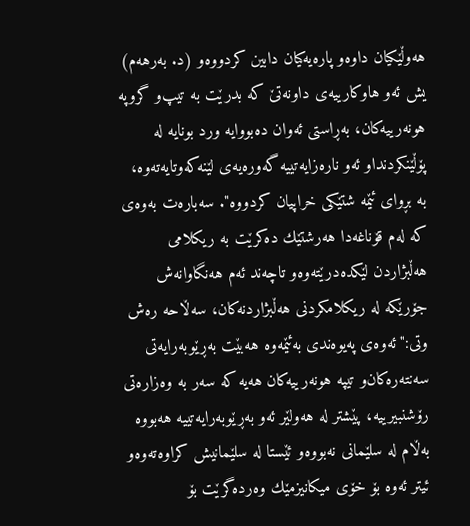هه‌وڵێكیان داوه‌‌و پاره‌یه‌كیان دابین كردووه‌‌و (د. به‌رهه‌م) یش ئه‌و هاوكارییه‌ی‌ داونه‌تێ‌ كه‌ بدرێت به‌ تیپ‌و گروپه‌ هونه‌رییه‌كان، به‌ڕاستی‌ ئه‌وان ده‌بووایه‌ ورد بونایه‌ له‌ پۆڵێنكردندا‌و ئه‌و ناره‌زایه‌تییه‌ گه‌وره‌یه‌ی‌ لێنه‌كه‌وتایه‌ته‌وه‌، به‌ بڕوای‌ ئێمه‌ شتێكی‌ خراپیان كردووه‌". سه‌باره‌ت به‌وه‌ی‌ كه‌ له‌م قۆناغه‌دا هه‌رشتێك ده‌كرێت به‌ ریكلامی‌ هه‌ڵبژاردن لێكده‌درێته‌وه‌‌و تاچه‌ند ئه‌م هه‌نگاوانه‌ش جۆرێكه‌ له‌ ریكلامكردنی‌ هه‌ڵبژاردنه‌كان، سه‌ڵاحه‌ ره‌ش وتی‌:"ئه‌وه‌ی‌ په‌یوه‌ندی‌ به‌ئێمه‌وه‌ هه‌بێت به‌ڕێوبه‌رایه‌تی‌ سه‌نته‌ره‌كان‌و تیپه‌ هونه‌رییه‌كان هه‌یه‌ كه‌ سه‌ر به‌ وه‌زاره‌تی‌ رۆشنبیرییه‌، پێشتر له‌ هه‌ولێر ئه‌و به‌ڕێوبه‌رایه‌تییه‌ هه‌بووه‌ به‌ڵام له‌ سلێمانی‌ نه‌بووه‌‌و ئێستا له‌ سلێمانیش كراوه‌ته‌وه‌‌و ئیتر ئه‌وه‌ بۆ خۆی‌ میكانیزمێك وه‌رده‌گرێت بۆ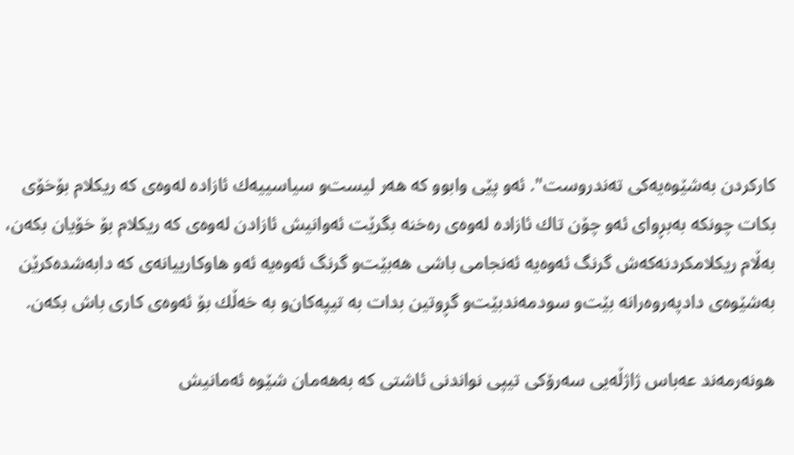كاركردن به‌شێوه‌یه‌كی‌ ته‌ندروست". ئه‌و پێی‌ وابوو كه‌ هه‌ر لیست‌و سیاسییه‌ك ئازاده‌ له‌وه‌ی‌ كه‌ ریكلام بۆخۆی‌ بكات چونكه‌ به‌بڕوای‌ ئه‌و چۆن تاك ئازاده‌ له‌وه‌ی‌ ره‌خنه‌ بگرێت ئه‌وانیش ئازادن له‌وه‌ی‌ كه‌ ریكلام بۆ خۆیان بكه‌ن، به‌ڵام ریكلامكردنه‌كه‌ش گرنگ ئه‌وه‌یه‌ ئه‌نجامی‌ باشی‌ هه‌بێت‌و گرنگ ئه‌وه‌یه‌ ئه‌و هاوكارییانه‌ی‌ كه‌ دابه‌شده‌كرێن به‌شێوه‌ی‌ دادپه‌روه‌رانه‌ بێت‌و سودمه‌ندبێت‌و گڕوتین بدات به‌ تیپه‌كان‌و به‌ خه‌ڵك بۆ ئه‌وه‌ی‌ كاری‌ باش بكه‌ن.

هونه‌رمه‌ند عه‌باس ژاژڵه‌یی‌ سه‌رۆكی‌ تیپی‌ نواندنی‌ ئاشتی‌ كه‌ به‌هه‌مان شێوه‌ ئه‌مانیش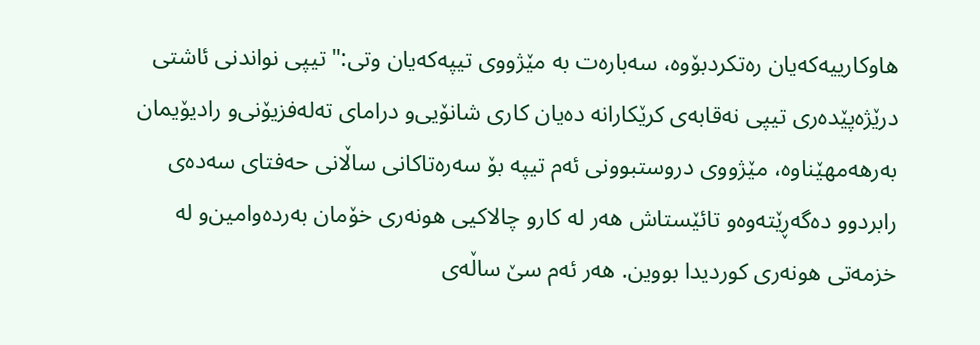هاوكارییه‌كه‌یان ره‌تكردبۆوه‌، سه‌باره‌ت به‌ مێژووی‌ تیپه‌كه‌یان وتی‌:" تیپی‌ نواندنی‌ ئاشتی‌ درێژه‌پێده‌ری‌ تیپی‌ نه‌قابه‌ی‌ كرێكارانه‌ ده‌یان كاری‌ شانۆیی‌‌و درامای‌ ته‌له‌فزیۆنی‌‌و رادیۆیمان به‌رهه‌مهێناوه‌، مێژووی‌ دروستبوونی‌ ئه‌م تیپه‌ بۆ سه‌ره‌تاكانی‌ ساڵانی‌ حه‌فتای‌ سه‌ده‌ی‌ رابردوو ده‌گه‌ڕێته‌وه‌‌و تائێستاش هه‌ر له‌ كار‌و چالاكیی‌ هونه‌ری‌ خۆمان به‌رده‌وامین‌و له‌ خزمه‌تی‌ هونه‌ری‌ كوردیدا بووین. هه‌ر ئه‌م سێ‌ ساڵه‌ی‌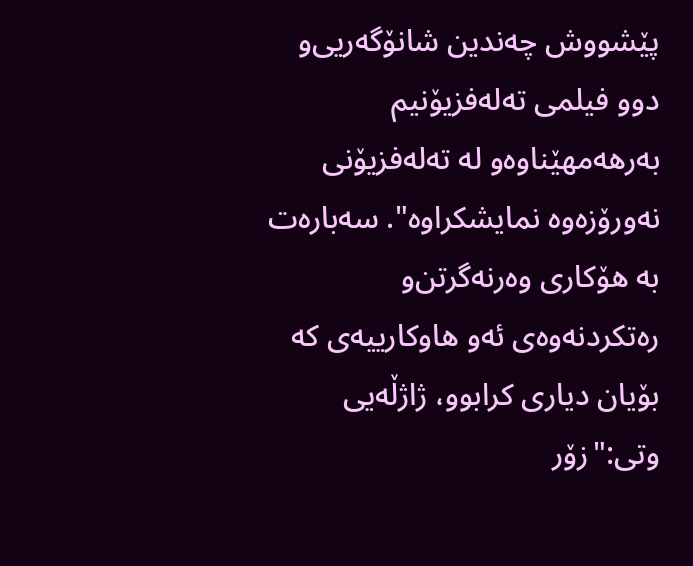پێشووش چه‌ندین شانۆگه‌ریی‌‌و دوو فیلمی‌ ته‌له‌فزیۆنیم به‌رهه‌مهێناوه‌‌و له‌ ته‌له‌فزیۆنی‌ نه‌ورۆزه‌وه‌ نمایشكراوه‌". سه‌باره‌ت به‌ هۆكاری‌ وه‌رنه‌گرتن‌و ره‌تكردنه‌وه‌ی‌ ئه‌و هاوكارییه‌ی‌ كه‌ بۆیان دیاری‌ كرابوو، ژاژڵه‌یی‌ وتی‌:"زۆر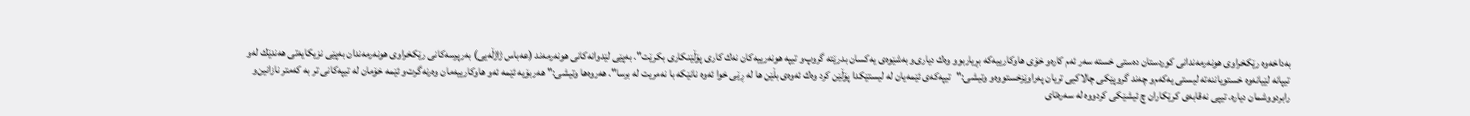به‌داخه‌وه‌ رێكخراوی‌ هونه‌رمه‌ندانی‌ كوردستان ده‌ستی‌ خسته‌ سه‌ر ئه‌م كاره‌‌و خۆی‌ هاوكارییه‌كه‌ بڕیاربوو وه‌ك دیاری‌‌و به‌شێوه‌ی‌ یه‌كسان بدرێته‌ گروپ‌و تیپه‌ هونه‌رییه‌كان نه‌ك كاری‌ پۆڵێنكاری‌ بكرێت". به‌پێی‌ لێدوانه‌كانی‌ هونه‌رمه‌ند (عه‌باس ژاژڵه‌یی‌) به‌رپرسه‌كانی‌ رێكخراوی‌ هونه‌رمه‌ندان به‌پێی‌ نزیكایه‌تی‌ هه‌ندێك له‌و تیپانه‌ لێیانه‌وه‌ خستویاننه‌ته‌ لیستی‌ یه‌كه‌م‌و چه‌ند گروپێكی‌ چالاكیی‌ تریان په‌راوێزخستووه‌‌و وتیشی‌:"تیپه‌كه‌ی‌ ئێمه‌یان له‌ لیستێكدا پۆڵێن كرد وه‌ك ئه‌وه‌ی‌ بڵێن ها له‌ ڕێی‌ خوا ئه‌وه‌ نانێكه‌ با نه‌مریت له‌ برسا". هه‌روه‌ها وتیشی‌:" هه‌ربۆیه‌ ئێمه‌ ئه‌و هاوكارییه‌مان وه‌رنه‌گرت‌و ئێمه‌ خۆمان له‌ تیپه‌كانی‌ تر به‌ كه‌متر نازانین‌و رابردووشمان دیاره‌. تیپی‌ نه‌قابه‌ی‌ كرێكاران چ ئیشێكی‌ كردووه‌ له‌ سه‌ره‌تای‌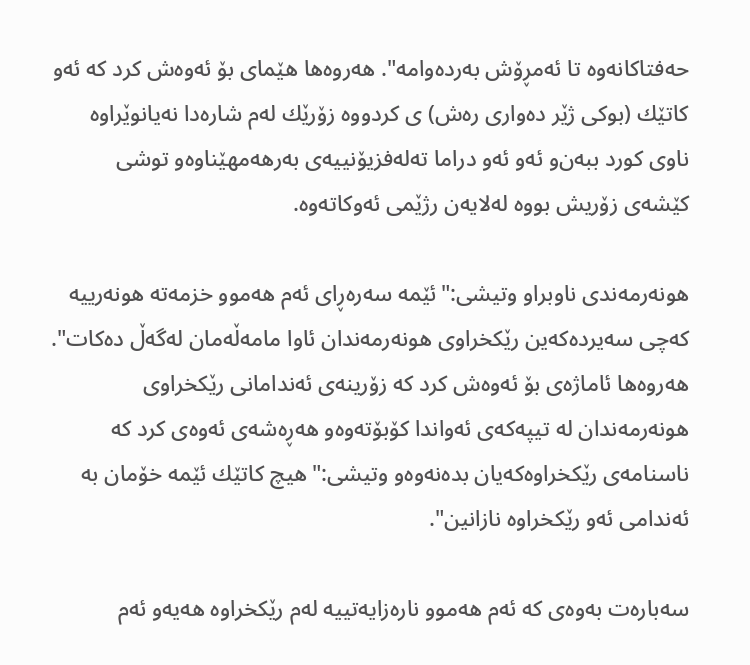حه‌فتاكانه‌وه‌ تا ئه‌مڕۆش به‌رده‌وامه‌". هه‌روه‌ها هێمای‌ بۆ ئه‌وه‌ش كرد كه‌ ئه‌و كاتێك (بوكی‌ ژێر ده‌واری‌ ره‌ش) ی‌ كردووه‌ زۆرێك له‌م شاره‌دا نه‌یانوێراوه‌ ناوی‌ كورد ببه‌ن‌و ئه‌و ئه‌و دراما ته‌له‌فزیۆنییه‌ی‌ به‌رهه‌مهێناوه‌‌و توشی‌ كێشه‌ی‌ زۆریش بووه‌ له‌لایه‌ن رژێمی‌ ئه‌وكاته‌وه‌.

هونه‌رمه‌ندی‌ ناوبراو وتیشی‌:"ئێمه‌ سه‌ره‌ڕای‌ ئه‌م هه‌موو خزمه‌ته‌ هونه‌رییه‌ كه‌چی‌ سه‌یرده‌كه‌ین رێكخراوی‌ هونه‌رمه‌ندان ئاوا مامه‌ڵه‌مان له‌گه‌ڵ ده‌كات". هه‌روه‌ها ئاماژه‌ی‌ بۆ ئه‌وه‌ش كرد كه‌ زۆرینه‌ی‌ ئه‌ندامانی‌ رێكخراوی‌ هونه‌رمه‌ندان له‌ تیپه‌كه‌ی‌ ئه‌واندا كۆبۆته‌وه‌‌و هه‌ڕه‌شه‌ی‌ ئه‌وه‌ی‌ كرد كه‌ ناسنامه‌ی‌ رێكخراوه‌كه‌یان بده‌نه‌وه‌‌و وتیشی‌:"هیچ كاتێك ئێمه‌ خۆمان به‌ ئه‌ندامی‌ ئه‌و رێكخراوه‌ نازانین".

سه‌باره‌ت به‌وه‌ی‌ كه‌ ئه‌م هه‌موو ناره‌زایه‌تییه‌ له‌م رێكخراوه‌ هه‌یه‌‌و ئه‌م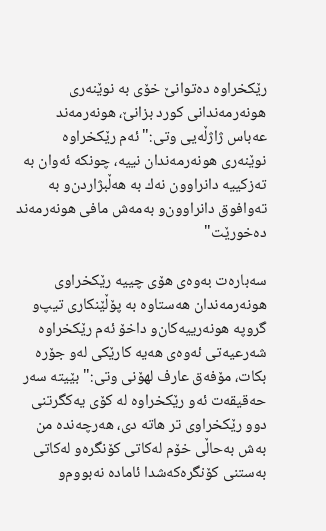رێكخراوه‌ ده‌توانێ‌ خۆی‌ به‌ نوێنه‌ری‌ هونه‌رمه‌ندانی‌ كورد بزانێ‌، هونه‌رمه‌ند عه‌باس ژاژڵه‌یی‌ وتی‌:" ئه‌م رێكخراوه‌ نوێنه‌ری‌ هونه‌رمه‌ندان نییه‌، چونكه‌ ئه‌وان به‌ ته‌زكییه‌ دانراوون نه‌ك به‌ هه‌ڵبژاردن‌و به‌ ته‌وافوق دانراوون‌و به‌مه‌ش مافی‌ هونه‌رمه‌ند ده‌خورێت"

سه‌باره‌ت به‌وه‌ی‌ هۆی‌ چییه‌ رێكخراوی‌ هونه‌رمه‌ندان هه‌ستاوه‌ به‌ پۆڵێنكاری‌ تیپ‌و گروپه‌ هونه‌رییه‌كان‌و داخۆ ئه‌م رێكخراوه‌ شه‌رعیه‌تی‌ ئه‌وه‌ی‌ هه‌یه‌ كارێكی‌ له‌و جۆره‌ بكات، مۆفه‌ق عارف لهۆنی‌ وتی‌:"بێیته‌ سه‌ر حه‌قیقه‌ت ئه‌و رێكخراوه‌ له‌ كۆی‌ یه‌كگرتنی‌ دوو رێكخراوی‌ تر هاته‌ دی‌، هه‌رچه‌نده‌ من به‌ش به‌حاڵی‌ خۆم له‌كاتی‌ كۆنگره‌‌و له‌كاتی‌ به‌ستنی‌ كۆنگره‌كه‌شدا ئاماده‌ نه‌بووم‌و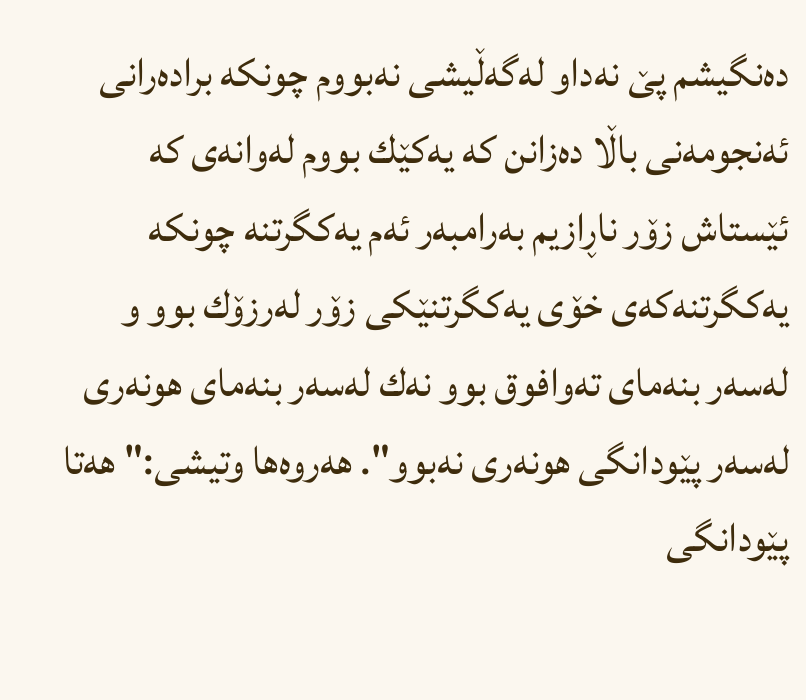ده‌نگیشم پێ‌ نه‌دا‌و له‌گه‌ڵیشی‌ نه‌بووم چونكه‌ براده‌رانی‌ ئه‌نجومه‌نی‌ باڵا ده‌زانن كه‌ یه‌كێك بووم له‌وانه‌ی‌ كه‌ ئێستاش زۆر ناڕازیم به‌رامبه‌ر ئه‌م یه‌كگرتنه‌ چونكه‌ یه‌كگرتنه‌كه‌ی‌ خۆی‌ یه‌كگرتنێكی‌ زۆر له‌رزۆك بوو ‌و له‌سه‌ر بنه‌مای‌ ته‌وافوق بوو نه‌ك له‌سه‌ر بنه‌مای‌ هونه‌ری‌ له‌سه‌ر پێودانگی‌ هونه‌ری‌ نه‌بوو". هه‌روه‌ها وتیشی‌:" هه‌تا پێودانگی‌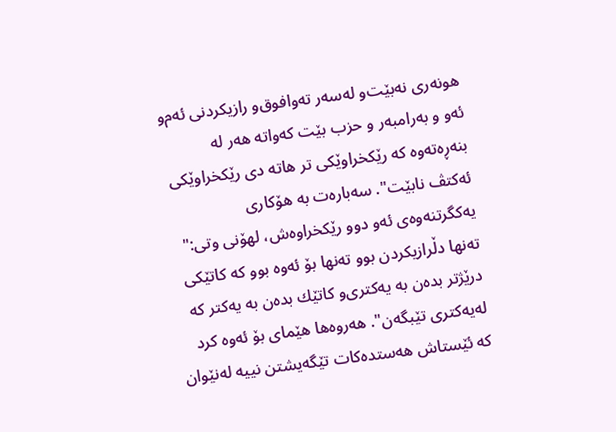هونه‌ری‌ نه‌بێت‌و له‌سه‌ر ته‌وافوق‌و رازیكردنی‌ ئه‌م‌و ئه‌و و به‌رامبه‌ر ‌و حزب بێت كه‌واته‌ هه‌ر له‌ بنه‌ڕه‌ته‌وه‌ كه‌ رێكخراوێكی‌ تر هاته‌ دی‌ رێكخراوێكی‌ ئه‌كتڤ نابێت". سه‌باره‌ت به‌ هۆكاری‌ یه‌كگرتنه‌وه‌ی‌ ئه‌و دوو رێكخراوه‌ش، لهۆنی‌ وتی‌:" ته‌نها دڵرازیكردن بوو ته‌نها بۆ ئه‌وه‌ بوو كه‌ كاتێكی‌ درێژتر بده‌ن به‌ یه‌كتری‌‌و كاتێك بده‌ن به‌ یه‌كتر كه‌ له‌یه‌كتری‌ تێبگه‌ن". هه‌روه‌ها هێمای‌ بۆ ئه‌وه‌ كرد كه‌ ئێستاش هه‌ستده‌كات تێگه‌یشتن نییه‌ له‌نێوان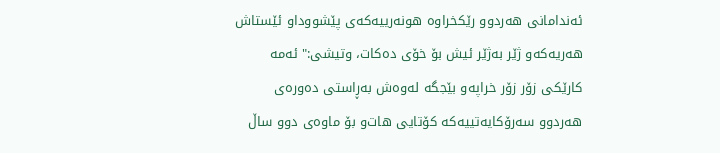ئه‌ندامانی‌ هه‌ردوو رێكخراوه‌ هونه‌رییه‌كه‌ی‌ پێشوودا‌و ئێستاش هه‌ریه‌كه‌‌و ژێر به‌ژێر ئیش بۆ خۆی‌ ده‌كات، وتیشی‌:" ئه‌مه‌ كارێكی‌ زۆر زۆر خراپه‌‌و بێجگه‌ له‌وه‌ش به‌ڕاستی‌ ده‌وره‌ی‌ هه‌ردوو سه‌رۆكایه‌تییه‌كه‌ كۆتایی‌ هات‌و بۆ ماوه‌ی‌ دوو ساڵ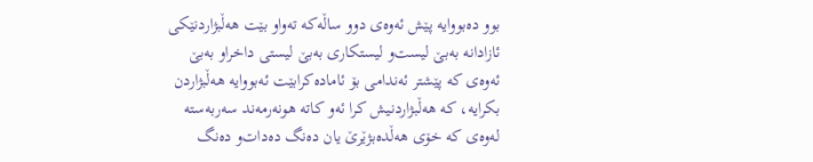بوو ده‌بووایه‌ پێش ئه‌وه‌ی‌ دوو ساڵه‌كه‌ ته‌واو بێت هه‌ڵبژاردنێكی‌ ئازادانه‌ به‌بێ‌ لیست‌و لیستكاری‌ به‌بێ‌ لیستی‌ داخراو به‌بێ‌ ئه‌وه‌ی‌ كه‌ پێشتر ئه‌ندامی‌ بۆ ئاماده‌كرابێت ئه‌بووایه‌ هه‌ڵبژاردن بكرایه‌، كه‌ هه‌ڵبژاردنیش كرا ئه‌و كاته‌ هونه‌رمه‌ند سه‌ربه‌سته‌ له‌وه‌ی‌ كه‌ خۆی‌ هه‌ڵده‌بژێرێ‌ یان ده‌نگ ده‌دات‌و ده‌نگ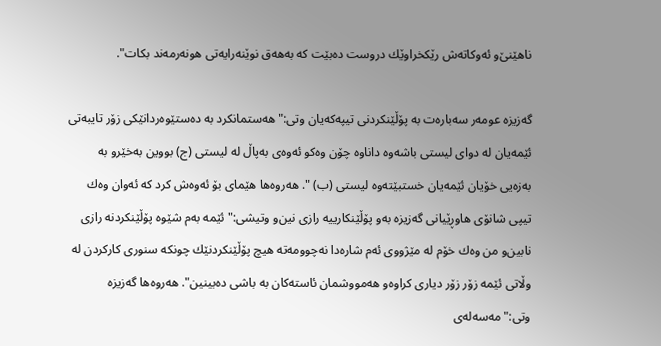ناهێنێ‌‌و ئه‌وكاته‌ش رێكخراوێك دروست ده‌بێت كه‌ به‌هه‌ق نوێنه‌رایه‌تی‌ هونه‌رمه‌ند بكات".

گه‌زیزه‌ عومه‌ر سه‌باره‌ت به‌ پۆڵێنكردنی‌ تیپه‌كه‌یان وتی‌:" هه‌ستمانكرد به‌ ده‌ستێوه‌ردانێكی‌ زۆر تایبه‌تی‌ ئێمه‌یان له‌ دوای‌ لیستی‌ باشه‌وه‌ داناوه‌ چۆن وه‌كو ئه‌وه‌ی‌ به‌پاڵ له‌ لیستی‌ (ج) بووین به‌خێر‌و به‌ به‌زه‌یی‌ خۆیان ئێمه‌یان خستبێته‌وه‌ لیستی‌ (ب) ". هه‌روه‌ها هێمای‌ بۆ ئه‌وه‌ش كرد كه‌ ئه‌وان وه‌ك تیپی‌ شانۆی‌ هاوڕێیانی‌ گه‌زیزه‌ به‌و پۆڵێنكارییه‌ رازی‌ نین‌و وتیشی‌:" ئێمه‌ به‌م شێوه‌ پۆڵێنكردنه‌ رازی‌ نابین‌و من وه‌ك خۆم له‌ مێژووی‌ ئه‌م شاره‌دا نه‌چوومه‌ته‌ هیچ پۆڵێنكردنێك چونكه‌ سنوری‌ كاركردن له‌ وڵاتی‌ ئێمه‌ زۆر زۆر دیاری‌ كراوه‌‌و هه‌مووشمان ئاسته‌كان به‌ باشی‌ ده‌بینین". هه‌روه‌ها گه‌زیزه‌ وتی‌:"مه‌سه‌له‌ی‌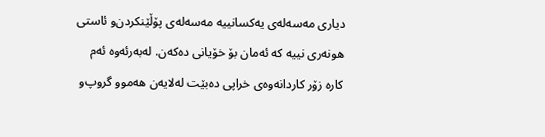دیاری مه‌سه‌له‌ی‌ یه‌كسانییه‌ مه‌سه‌له‌ی‌ پۆڵێنكردن‌و ئاستی‌ هونه‌ری‌ نییه‌ كه‌ ئه‌مان بۆ خۆیانی‌ ده‌كه‌ن. له‌به‌رئه‌وه‌ ئه‌م كاره‌ زۆر كاردانه‌وه‌ی‌ خراپی‌ ده‌بێت له‌لایه‌ن هه‌موو گروپ‌و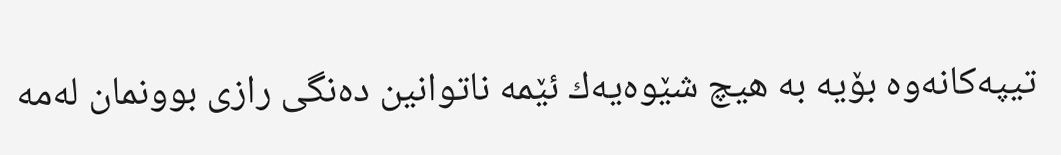تیپه‌كانه‌وه‌ بۆیه‌ به‌ هیچ شێوه‌یه‌ك ئێمه‌ ناتوانین ده‌نگی‌ رازی‌ بوونمان له‌مه‌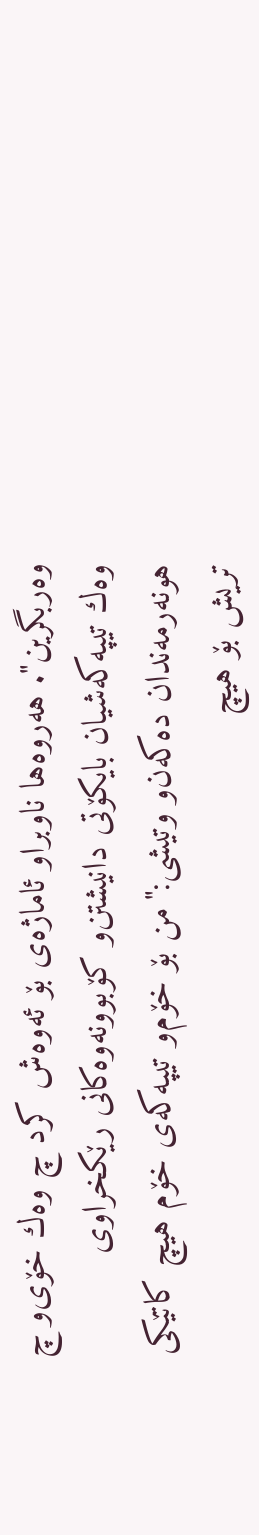وه‌ربگرین". هه‌روه‌ها ناوبراو ئاماژه‌ی‌ بۆ ئه‌وه‌ش كرد چ وه‌ك خۆی‌‌و چ وه‌ك تیپه‌كه‌شیان بایكۆتی‌ دانیشتن‌و كۆبوونه‌وه‌كانی‌ رێكخراوی‌ هونه‌رمه‌ندان ده‌كه‌ن‌و وتیشی‌:"من بۆ خۆم‌و تیپه‌كه‌ی‌ خۆم هیچ كاتێكی‌ تریش بۆ هیچ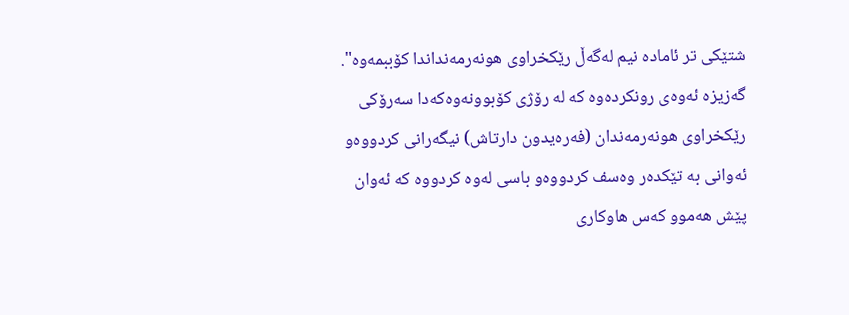شتێكی‌ تر ئاماده‌ نیم له‌گه‌ڵ رێكخراوی‌ هونه‌رمه‌نداندا كۆببمه‌وه‌". گه‌زیزه‌ ئه‌وه‌ی‌ رونكرده‌وه‌ كه‌ له‌ رۆژی‌ كۆبوونه‌وه‌كه‌دا سه‌رۆكی‌ رێكخراوی‌ هونه‌رمه‌ندان (فه‌ره‌یدون دارتاش) نیگه‌رانی‌ كردووه‌‌و ئه‌وانی‌ به‌ تێكده‌ر وه‌سف كردووه‌‌و باسی‌ له‌وه‌ كردووه‌ كه‌ ئه‌وان پێش هه‌موو كه‌س هاوكاری‌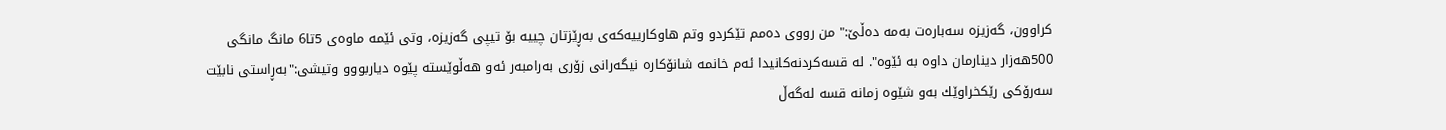كراوون، گه‌زیزه‌ سه‌باره‌ت به‌مه‌ ده‌ڵێ‌:" من رووی‌ ده‌مم تێكرد‌و وتم هاوكارییه‌كه‌ی‌ به‌ڕێزتان چییه‌ بۆ تیپی‌ گه‌زیزه‌، وتی‌ ئێمه‌ ماوه‌ی‌ 5تا6 مانگ مانگی‌ 500هه‌زار دینارمان داوه‌ به‌ ئێوه‌". له‌ قسه‌كردنه‌كانیدا ئه‌م خانمه‌ شانۆكاره‌ نیگه‌رانی‌ زۆری‌ به‌رامبه‌ر ئه‌و هه‌ڵوێسته‌ پێوه‌ دیاربوو‌و وتیشی‌:"به‌ڕاستی‌ نابێت سه‌رۆكی‌ رێكخراوێك به‌و شێوه‌ زمانه‌ قسه‌ له‌گه‌ڵ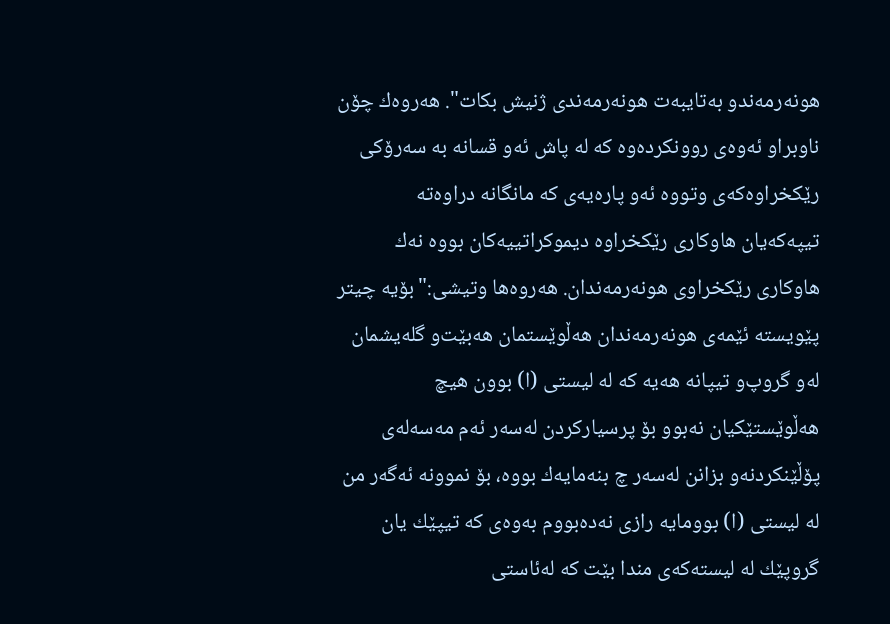هونه‌رمه‌ند‌و به‌تایبه‌ت هونه‌رمه‌ندی‌ ژنیش بكات". هه‌روه‌ك چۆن ناوبراو ئه‌وه‌ی‌ روونكرده‌وه‌ كه‌ له‌ پاش ئه‌و قسانه‌ به‌ سه‌رۆكی‌ رێكخراوه‌كه‌ی‌ وتووه‌ ئه‌و پاره‌یه‌ی‌ كه‌ مانگانه‌ دراوه‌ته‌ تیپه‌كه‌یان هاوكاری‌ رێكخراوه‌ دیموكراتییه‌كان بووه‌ نه‌ك هاوكاری‌ رێكخراوی‌ هونه‌رمه‌ندان. هه‌روه‌ها وتیشی‌:"بۆیه‌ چیتر پێویسته‌ ئێمه‌ی‌ هونه‌رمه‌ندان هه‌ڵوێستمان هه‌بێت‌و گله‌یشمان له‌و گروپ‌و تیپانه‌ هه‌یه‌ كه‌ له‌ لیستی‌ (ا) بوون هیچ هه‌ڵوێستێكیان نه‌بوو بۆ پرسیاركردن له‌سه‌ر ئه‌م مه‌سه‌له‌ی‌ پۆڵێنكردنه‌‌و بزانن له‌سه‌ر چ بنه‌مایه‌ك بووه‌، بۆ نموونه‌ ئه‌گه‌ر من له‌ لیستی‌ (ا) بوومایه‌ رازی‌ نه‌ده‌بووم به‌وه‌ی‌ كه‌ تیپێك یان گروپێك له‌ لیسته‌كه‌ی‌ مندا بێت كه‌ له‌ئاستی‌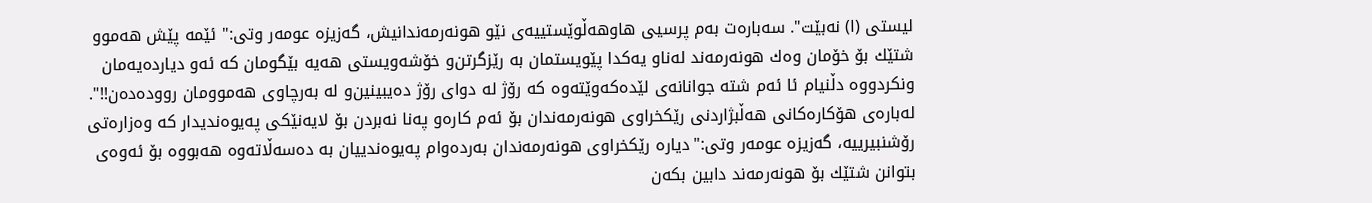لیستی‌ (ا) نه‌بێت". سه‌باره‌ت به‌م پرسیی‌ هاوهه‌ڵوێستییه‌ی‌ نێو هونه‌رمه‌ندانیش، گه‌زیزه‌ عومه‌ر وتی‌:" ئێمه‌ پێش هه‌موو شتێك بۆ خۆمان وه‌ك هونه‌رمه‌ند له‌ناو یه‌كدا پێویستمان به‌ رێزگرتن‌و خۆشه‌ویستی‌ هه‌یه‌ بێگومان كه‌ ئه‌و دیارده‌یه‌مان ونكردووه‌ دڵنیام ئا ئه‌م شته‌ جوانانه‌ی‌ لێده‌كه‌وێته‌وه‌ كه‌ رۆژ له‌ دوای‌ رۆژ ده‌یبینین‌و له‌ به‌رچاوی‌ هه‌موومان رووده‌ده‌ن!!". له‌باره‌ی‌ هۆكاره‌كانی‌ هه‌ڵبژاردنی‌ رێكخراوی‌ هونه‌رمه‌ندان بۆ ئه‌م كاره‌‌و په‌نا نه‌بردن بۆ لایه‌نێكی‌ په‌یوه‌ندیدار كه‌ وه‌زاره‌تی‌ رۆشنبیرییه‌، گه‌زیزه‌ عومه‌ر وتی‌:"دیاره‌ رێكخراوی‌ هونه‌رمه‌ندان به‌رده‌وام په‌یوه‌ندییان به‌ ده‌سه‌ڵاته‌وه‌ هه‌بووه‌ بۆ ئه‌وه‌ی‌ بتوانن شتێك بۆ هونه‌رمه‌ند دابین بكه‌ن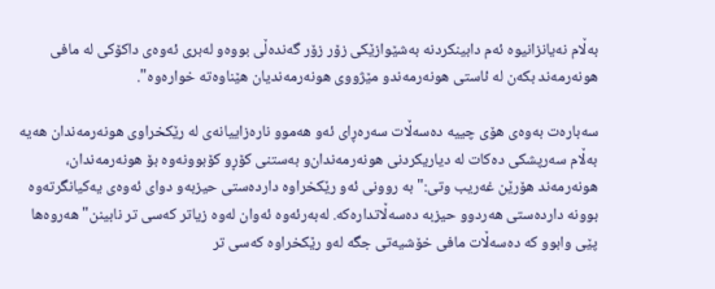به‌ڵام نه‌یانزانیوه‌ ئه‌م دابینكردنه‌ به‌شێوازێكی‌ زۆر زۆر گه‌نده‌ڵی‌ بووه‌‌و له‌بری‌ ئه‌وه‌ی‌ داكۆكی‌ له‌ مافی‌ هونه‌رمه‌ند بكه‌ن له‌ ئاستی‌ هونه‌رمه‌ند‌و مێژووی‌ هونه‌رمه‌ندیان هێناوه‌ته‌ خواره‌وه‌".

سه‌باره‌ت به‌وه‌ی‌ هۆی‌ چییه‌ ده‌سه‌ڵات سه‌ره‌ڕای‌ ئه‌و هه‌موو ناره‌زاییانه‌ی‌ له‌ رێكخراوی‌ هونه‌رمه‌ندان هه‌یه‌ به‌ڵام سه‌رپشكی‌ ده‌كات له‌ دیاریكردنی‌ هونه‌رمه‌ندان‌و به‌ستنی‌ كۆڕ‌و كۆبوونه‌وه‌ بۆ هونه‌رمه‌ندان، هونه‌رمه‌ند هۆرێن غه‌ریب وتی‌:"به‌ روونی‌ ئه‌و رێكخراوه‌ دارده‌ستی‌ حیزبه‌‌و دوای‌ ئه‌وه‌ی‌ یه‌كیانگرته‌وه‌ بوونه‌ دارده‌ستی‌ هه‌ردوو حیزبه‌ ده‌سه‌ڵاتداره‌كه‌. له‌به‌رئه‌وه‌ ئه‌وان له‌وه‌ زیاتر كه‌سی‌ تر نابینن" هه‌روه‌ها پێی‌ وابوو كه‌ ده‌سه‌ڵات مافی‌ خۆشیه‌تی‌ جگه‌ له‌و رێكخراوه‌ كه‌سی‌ تر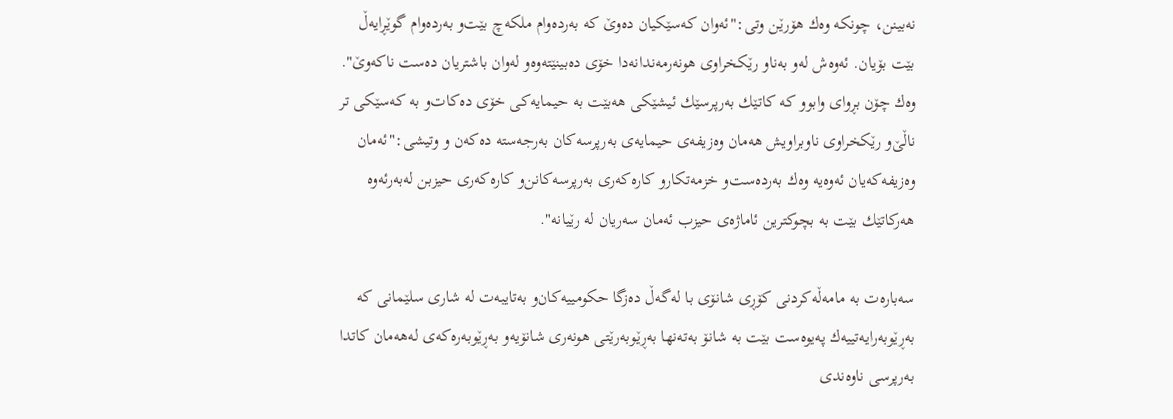نه‌بینن، چونكه‌ وه‌ك هۆرێن وتی‌:"ئه‌وان كه‌سێكیان ده‌وێ‌ كه‌ به‌رده‌وام ملكه‌چ بێت‌و به‌رده‌وام گوێڕایه‌ڵ بێت بۆیان. ئه‌وه‌ش له‌و به‌ناو رێكخراوی‌ هونه‌رمه‌ندانه‌دا خۆی‌ ده‌بینێته‌وه‌‌و له‌وان باشتریان ده‌ست ناكه‌وێ‌". وه‌ك چۆن بڕوای‌ وابوو كه‌ كاتێك به‌رپرسێك ئیشێكی‌ هه‌بێت به‌ حیمایه‌كی‌ خۆی‌ ده‌كات‌و به‌ كه‌سێكی‌ تر ناڵێ‌‌و رێكخراوی‌ ناوبراویش هه‌مان وه‌زیفه‌ی‌ حیمایه‌ی‌ به‌رپرسه‌كان به‌رجه‌سته‌ ده‌كه‌ن و وتیشی‌:"ئه‌مان وه‌زیفه‌كه‌یان ئه‌وه‌یه‌ وه‌ك به‌رده‌ست‌و خزمه‌تكار‌و كاره‌كه‌ری‌ به‌رپرسه‌كانن‌و كاره‌كه‌ری‌ حیزبن له‌به‌رئه‌وه‌ هه‌ركاتێك بێت به‌ بچوكترین ئاماژه‌ی‌ حیزب ئه‌مان سه‌ریان له‌ رێیانه‌".

سه‌باره‌ت به‌ مامه‌ڵه‌كردنی‌ كۆڕی‌ شانۆی‌ با له‌گه‌ڵ ده‌زگا حكومییه‌كان‌و به‌تایبه‌ت له‌ شاری‌ سلێمانی‌ كه‌ به‌ڕێوبه‌رایه‌تییه‌ك په‌یوه‌ست بێت به‌ شانۆ به‌ته‌نها به‌ڕێوبه‌رێتی‌ هونه‌ری‌ شانۆیه‌‌و به‌ڕێوبه‌ره‌كه‌ی‌ له‌هه‌مان كاتدا به‌رپرسی‌ ناوه‌ندی‌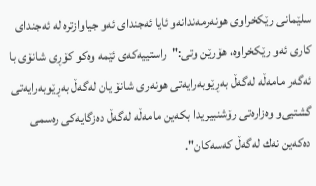سلێمانی‌ رێكخراوی‌ هونه‌رمه‌ندانه‌‌و ئایا ئه‌جندای‌ ئه‌و جیاوازتره‌ له‌ ئه‌جندای‌ كاری‌ ئه‌و رێكخراوه‌، هۆرێن وتی‌:"راستییه‌كه‌ی‌ ئێمه‌ وه‌كو كۆڕی‌ شانۆی‌ با ئه‌گه‌ر مامه‌ڵه‌ له‌گه‌ڵ به‌ڕێوبه‌رایه‌تی‌ هونه‌ری‌ شانۆ یان له‌گه‌ڵ به‌ڕێوبه‌رایه‌تی‌ گشتیی‌‌و وه‌زاره‌تی‌ رۆشنبیریدا بكه‌ین مامه‌ڵه‌ له‌گه‌ڵ ده‌زگایه‌كی‌ ره‌سمی‌ ده‌كه‌ین نه‌ك له‌گه‌ڵ كه‌سه‌كان".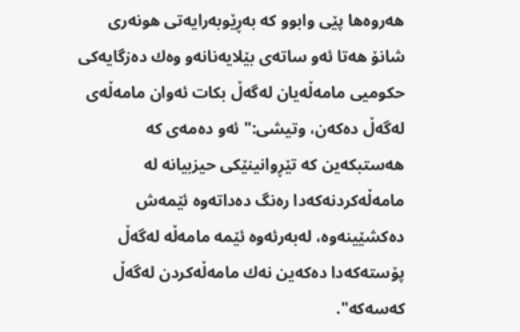هه‌روه‌ها پێی‌ وابوو كه‌ به‌ڕێوبه‌رایه‌تی‌ هونه‌ری‌ شانۆ هه‌تا ئه‌و ساته‌ی‌ بێلایه‌نانه‌‌و وه‌ك ده‌زگایه‌كی‌ حكومیی‌ مامه‌ڵه‌یان له‌گه‌ڵ بكات ئه‌وان مامه‌ڵه‌ی‌ له‌گه‌ڵ ده‌كه‌ن، وتیشی‌:"ئه‌و ده‌مه‌ی‌ كه‌ هه‌ستبكه‌ین كه‌ تێڕوانینێكی‌ حیزبیانه‌ له‌ مامه‌ڵه‌كردنه‌كه‌دا ره‌نگ ده‌داته‌وه‌ ئێمه‌ش ده‌كشێینه‌وه‌، له‌به‌رئه‌وه‌ ئێمه‌ مامه‌ڵه‌ له‌گه‌ڵ پۆسته‌كه‌دا ده‌كه‌ین نه‌ك مامه‌ڵه‌كردن له‌گه‌ڵ كه‌سه‌كه‌".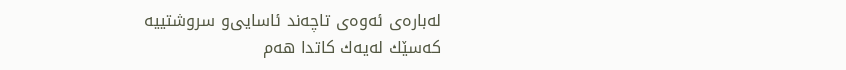له‌باره‌ی‌ ئه‌وه‌ی‌ تاچه‌ند ئاسایی‌‌و سروشتییه‌ كه‌سێك له‌یه‌ك كاتدا هه‌م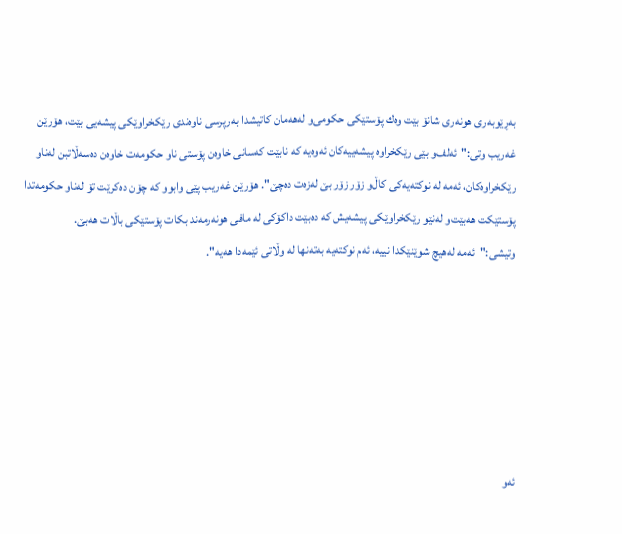به‌ڕێوبه‌ری‌ هونه‌ری‌ شانۆ بێت وه‌ك پۆستێكی‌ حكومی‌‌و له‌هه‌مان كاتیشدا به‌رپرسی‌ ناوه‌ندی‌ رێكخراوێكی‌ پیشه‌یی‌ بێت، هۆرێن غه‌ریب وتی‌:"ئه‌لف‌و بێی‌ رێكخراوه‌ پیشه‌ییه‌كان ئه‌وه‌یه‌ كه‌ نابێت كه‌سانی‌ خاوه‌ن پۆستی‌ ناو حكومه‌ت خاوه‌ن ده‌سه‌ڵاتبن له‌ناو رێكخراوه‌كان، ئه‌مه‌ له‌ نوكته‌یه‌كی‌ كاڵ‌و زۆر زۆر بێ‌ له‌زه‌ت ده‌چێ‌". هۆرێن غه‌ریب پێی‌ وابوو كه‌ چۆن ده‌كرێت تۆ له‌ناو حكومه‌تدا پۆستێكت هه‌بێت‌و له‌نێو رێكخراوێكی‌ پیشه‌یش كه‌ ده‌بێت داكۆكی‌ له‌ مافی‌ هونه‌رمه‌ند بكات پۆستێكی‌ باڵات هه‌بێ‌. وتیشی‌:"ئه‌مه‌ له‌هیچ شوێنێكدا نییه‌، ئه‌م نوكته‌یه‌ به‌ته‌نها له‌ وڵاتی‌ ئێمه‌دا هه‌یه‌".






ئه‌و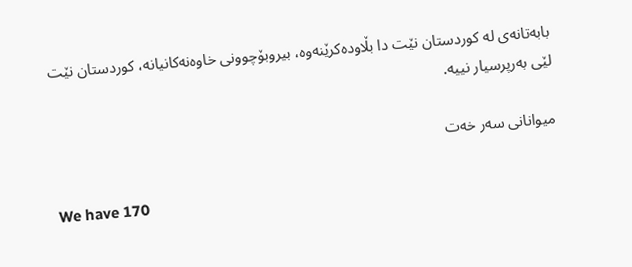بابه‌تانه‌ی له‌ کوردستان نێت دا بڵاوده‌کرێنه‌وه‌، بیروبۆچوونی خاوه‌نه‌کانیانه‌، کوردستان نێت لێی به‌رپرسیار نییه‌.

میوانانی سەر خەت

We have 170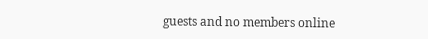guests and no members online